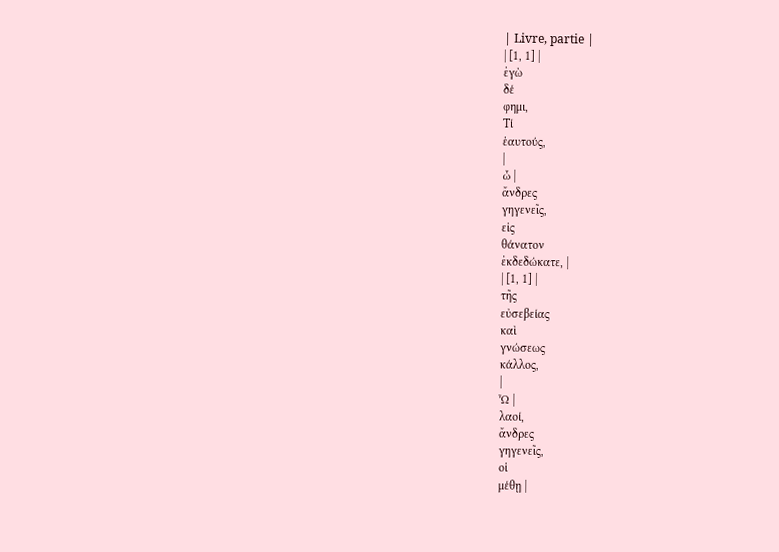| Livre, partie |
| [1, 1] |
ἐγὼ
δέ
φημι,
Τί
ἑαυτούς,
|
ὦ |
ἄνδρες
γηγενεῖς,
εἰς
θάνατον
ἐκδεδώκατε, |
| [1, 1] |
τῆς
εὐσεβείας
καὶ
γνώσεως
κάλλος,
|
Ὦ |
λαοί,
ἄνδρες
γηγενεῖς,
οἱ
μέθῃ |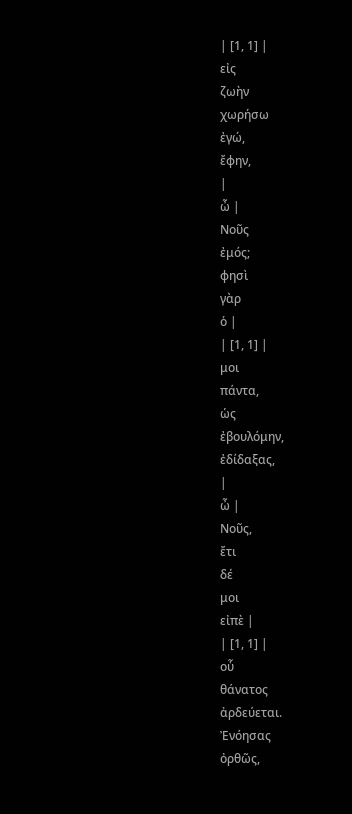| [1, 1] |
εἰς
ζωὴν
χωρήσω
ἐγώ,
ἔφην,
|
ὦ |
Νοῦς
ἐμός;
φησὶ
γὰρ
ὁ |
| [1, 1] |
μοι
πάντα,
ὡς
ἐβουλόμην,
ἐδίδαξας,
|
ὦ |
Νοῦς,
ἔτι
δέ
μοι
εἰπὲ |
| [1, 1] |
οὗ
θάνατος
ἀρδεύεται.
Ἐνόησας
ὀρθῶς,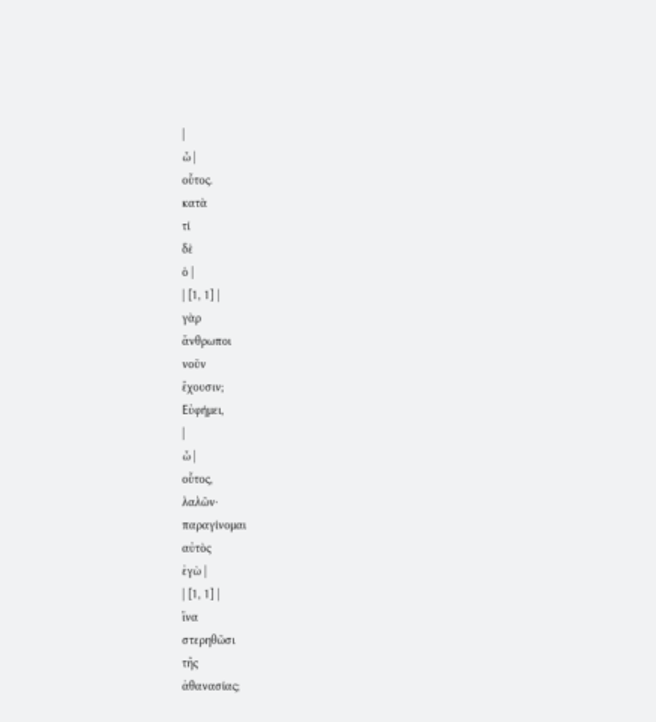|
ὦ |
οὗτος.
κατὰ
τί
δὲ
ὁ |
| [1, 1] |
γὰρ
ἄνθρωποι
νοῦν
ἔχουσιν;
Εὐφήμει,
|
ὦ |
οὗτος,
λαλῶν·
παραγίνομαι
αὐτὸς
ἐγὼ |
| [1, 1] |
ἵνα
στερηθῶσι
τῆς
ἀθανασίας;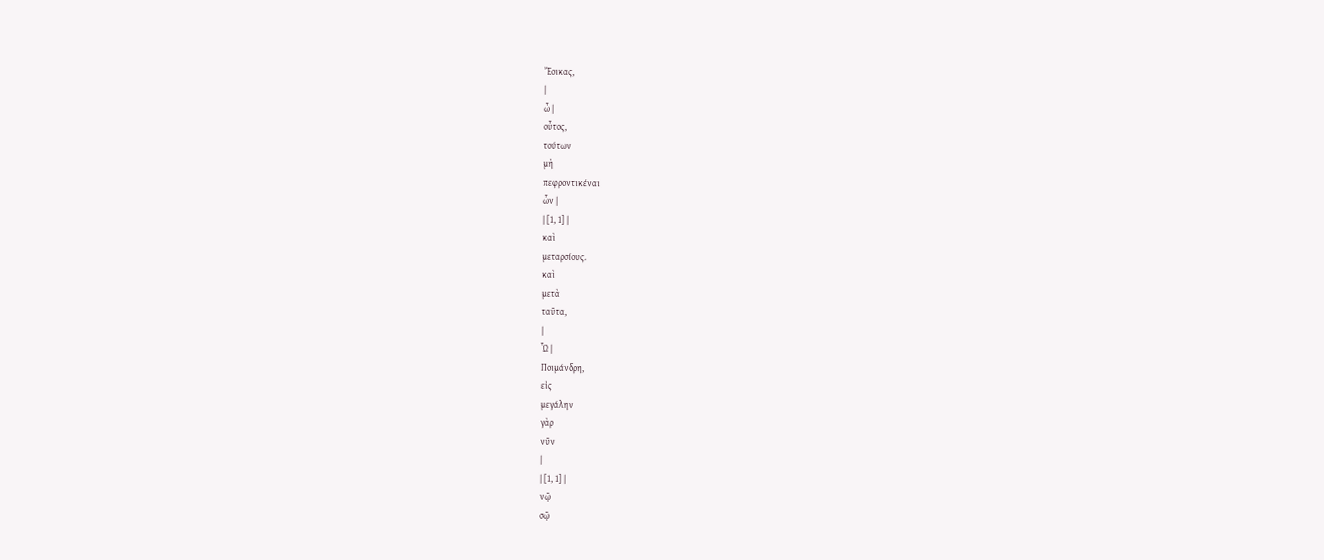Ἔοικας,
|
ὦ |
οὗτος,
τούτων
μὴ
πεφροντικέναι
ὧν |
| [1, 1] |
καὶ
μεταρσίους.
καὶ
μετὰ
ταῦτα,
|
Ὦ |
Ποιμάνδρη,
εἰς
μεγάλην
γὰρ
νῦν
|
| [1, 1] |
νῷ
σῷ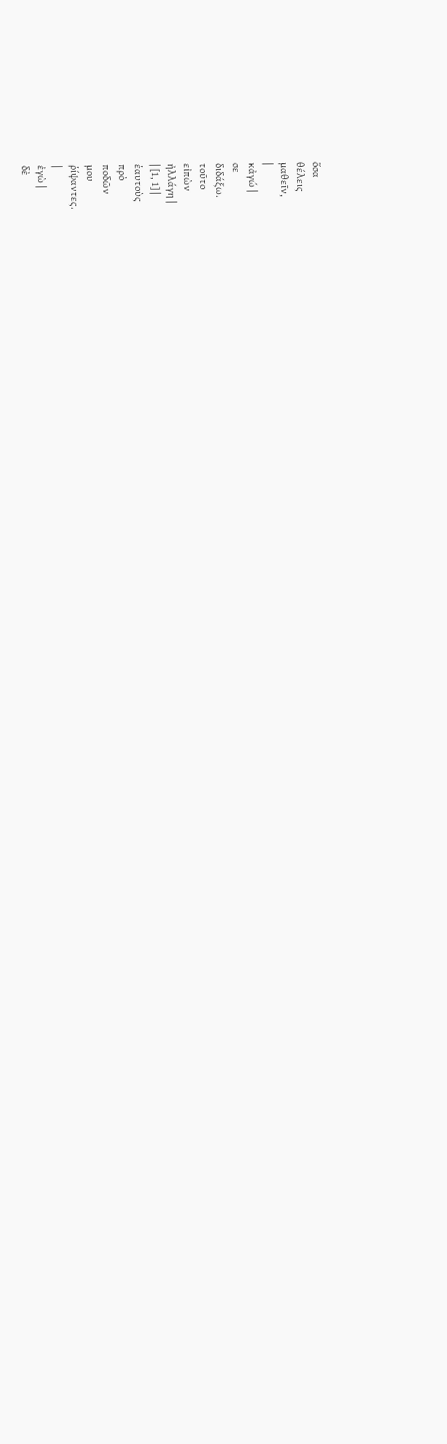ὅσα
θέλεις
μαθεῖν,
|
κἀγώ |
σε
διδάξω.
τοῦτο
εἰπὼν
ἠλλάγη |
| [1, 1] |
ἑαυτοὺς
πρὸ
ποδῶν
μου
ῥίψαντες.
|
ἐγὼ |
δὲ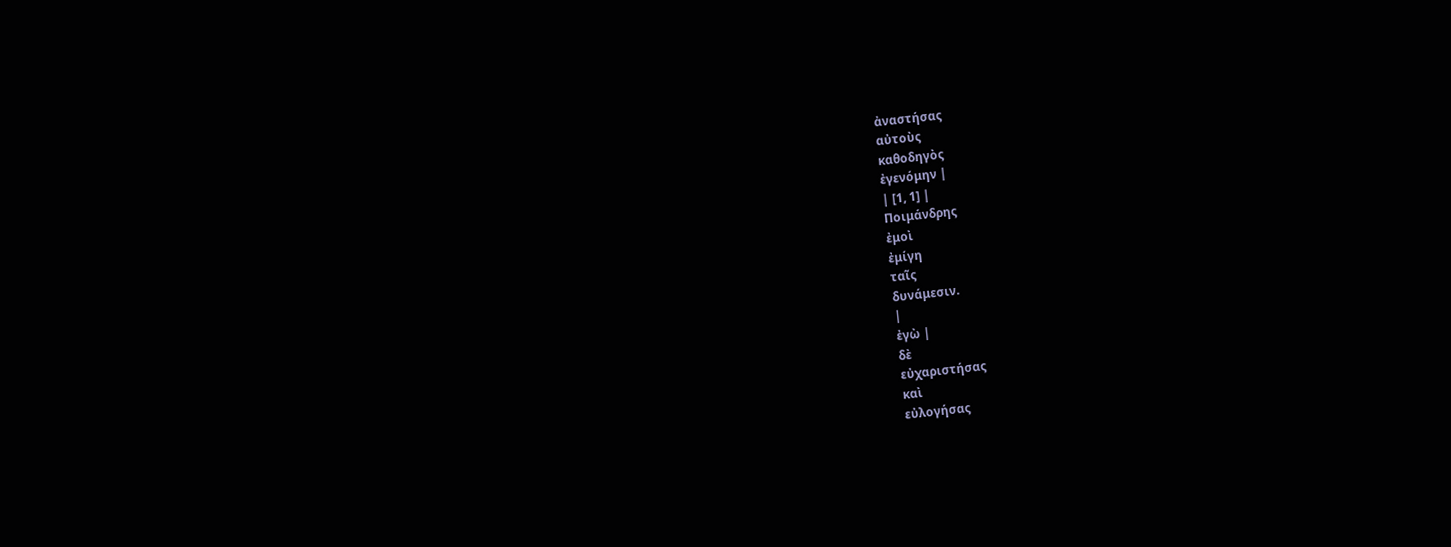ἀναστήσας
αὐτοὺς
καθοδηγὸς
ἐγενόμην |
| [1, 1] |
Ποιμάνδρης
ἐμοὶ
ἐμίγη
ταῖς
δυνάμεσιν.
|
ἐγὼ |
δὲ
εὐχαριστήσας
καὶ
εὐλογήσας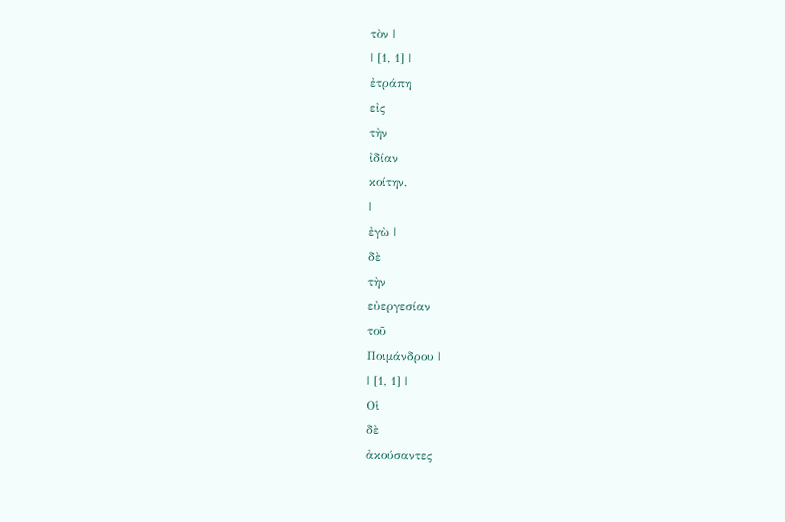τὸν |
| [1, 1] |
ἐτράπη
εἰς
τὴν
ἰδίαν
κοίτην.
|
ἐγὼ |
δὲ
τὴν
εὐεργεσίαν
τοῦ
Ποιμάνδρου |
| [1, 1] |
Οἱ
δὲ
ἀκούσαντες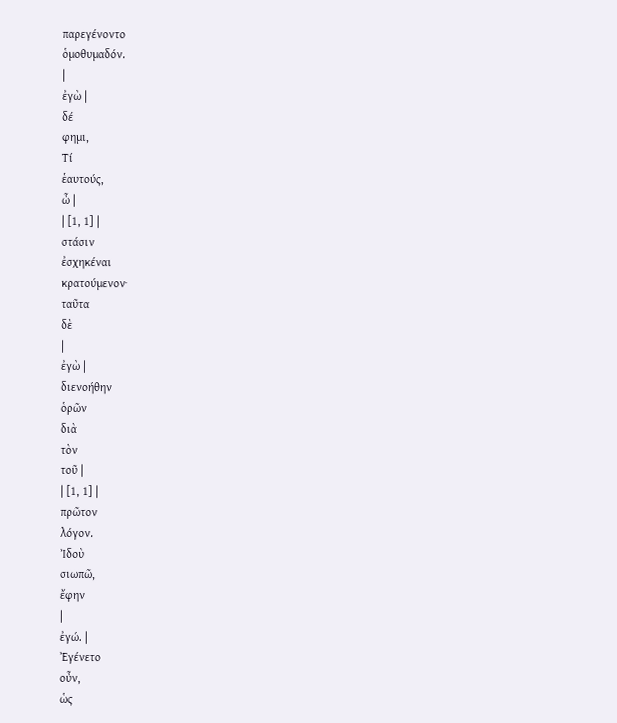παρεγένοντο
ὁμοθυμαδόν.
|
ἐγὼ |
δέ
φημι,
Τί
ἑαυτούς,
ὦ |
| [1, 1] |
στάσιν
ἐσχηκέναι
κρατούμενον·
ταῦτα
δὲ
|
ἐγὼ |
διενοήθην
ὁρῶν
διὰ
τὸν
τοῦ |
| [1, 1] |
πρῶτον
λόγον.
Ἰδοὺ
σιωπῶ,
ἔφην
|
ἐγώ. |
Ἐγένετο
οὖν,
ὡς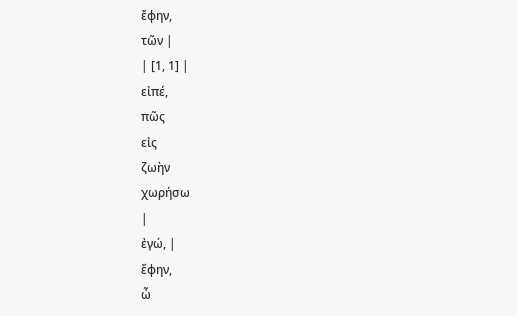ἔφην,
τῶν |
| [1, 1] |
εἰπέ,
πῶς
εἰς
ζωὴν
χωρήσω
|
ἐγώ, |
ἔφην,
ὦ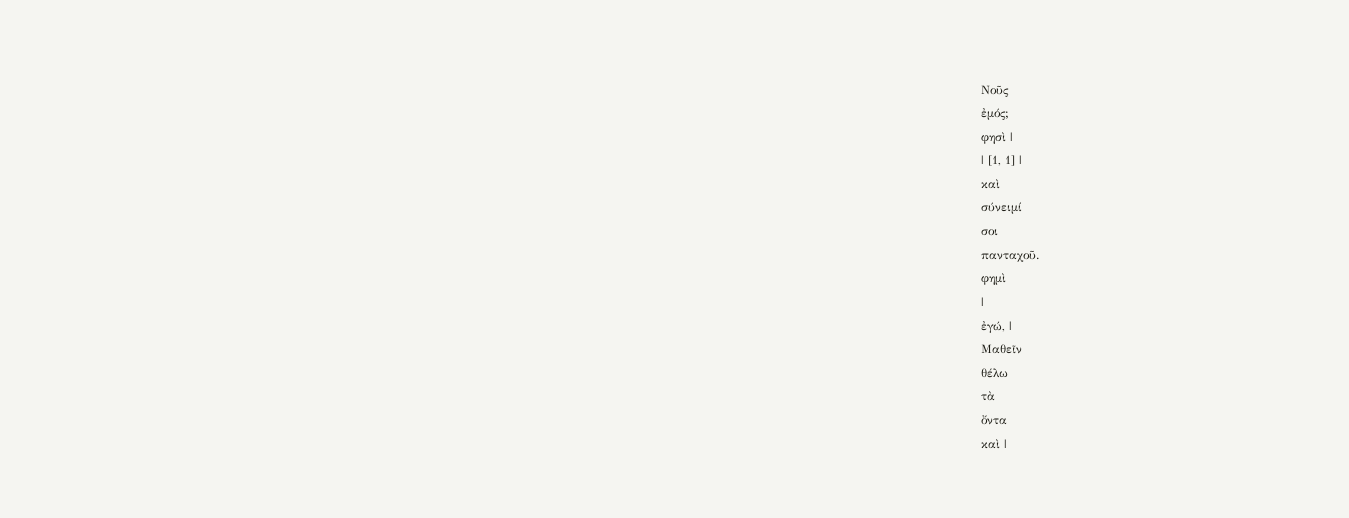Νοῦς
ἐμός;
φησὶ |
| [1, 1] |
καὶ
σύνειμί
σοι
πανταχοῦ.
φημὶ
|
ἐγώ, |
Μαθεῖν
θέλω
τὰ
ὄντα
καὶ |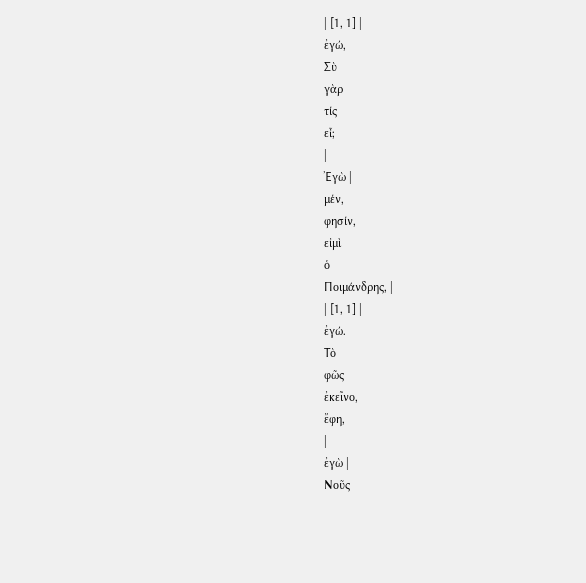| [1, 1] |
ἐγώ,
Σὺ
γὰρ
τίς
εἶ;
|
Ἐγὼ |
μέν,
φησίν,
εἰμὶ
ὁ
Ποιμάνδρης, |
| [1, 1] |
ἐγώ.
Τὸ
φῶς
ἐκεῖνο,
ἔφη,
|
ἐγὼ |
Νοῦς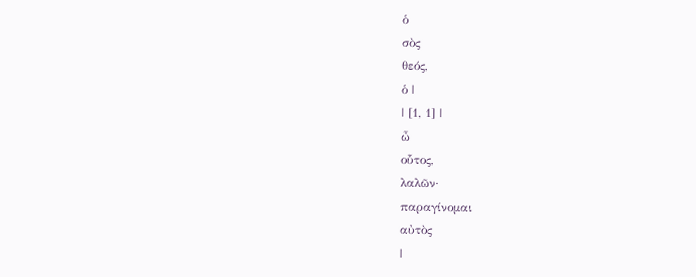ὁ
σὸς
θεός,
ὁ |
| [1, 1] |
ὦ
οὗτος,
λαλῶν·
παραγίνομαι
αὐτὸς
|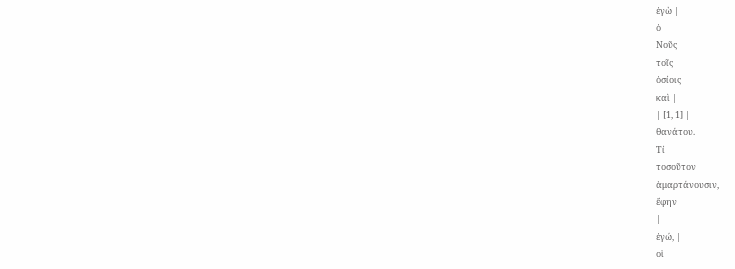ἐγὼ |
ὁ
Νοῦς
τοῖς
ὁσίοις
καὶ |
| [1, 1] |
θανάτου.
Τί
τοσοῦτον
ἁμαρτάνουσιν,
ἔφην
|
ἐγώ, |
οἱ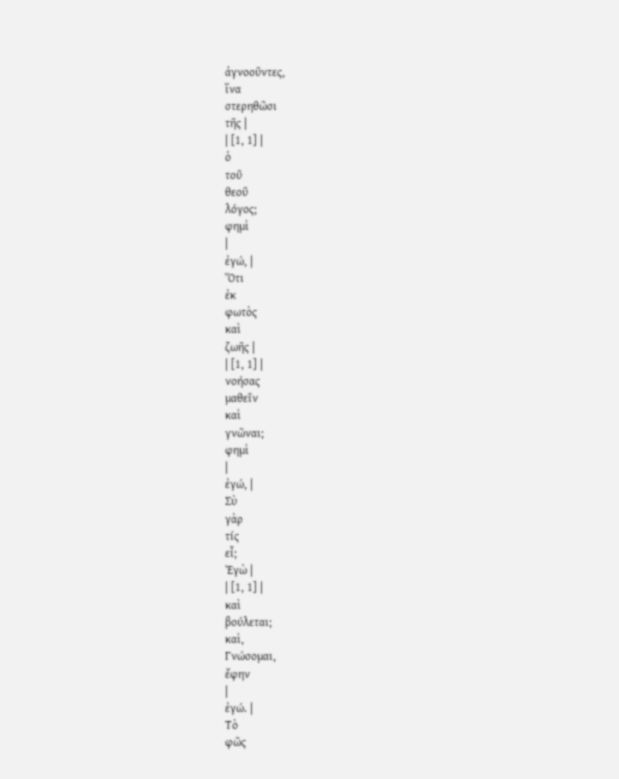ἀγνοοῦντες,
ἵνα
στερηθῶσι
τῆς |
| [1, 1] |
ὁ
τοῦ
θεοῦ
λόγος;
φημὶ
|
ἐγώ, |
Ὅτι
ἐκ
φωτὸς
καὶ
ζωῆς |
| [1, 1] |
νοήσας
μαθεῖν
καὶ
γνῶναι;
φημὶ
|
ἐγώ, |
Σὺ
γὰρ
τίς
εἶ;
Ἐγὼ |
| [1, 1] |
καὶ
βούλεται;
καὶ,
Γνώσομαι,
ἔφην
|
ἐγώ. |
Τὸ
φῶς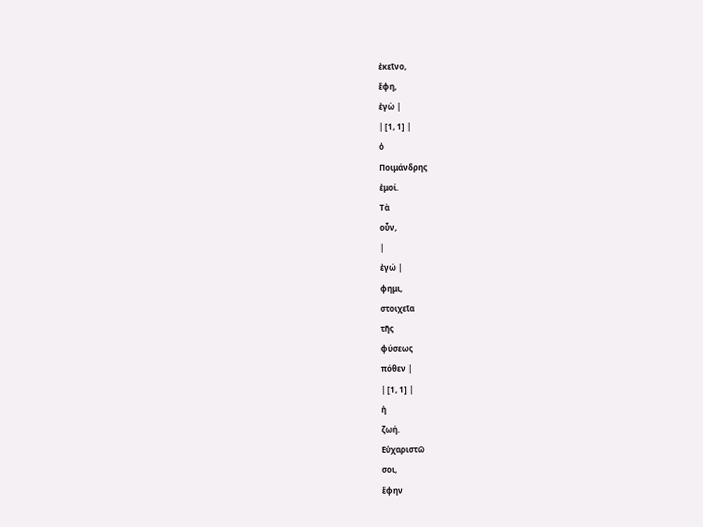ἐκεῖνο,
ἔφη,
ἐγὼ |
| [1, 1] |
ὁ
Ποιμάνδρης
ἐμοί.
Τὰ
οὖν,
|
ἐγώ |
φημι,
στοιχεῖα
τῆς
φύσεως
πόθεν |
| [1, 1] |
ἡ
ζωή.
Εὐχαριστῶ
σοι,
ἔφην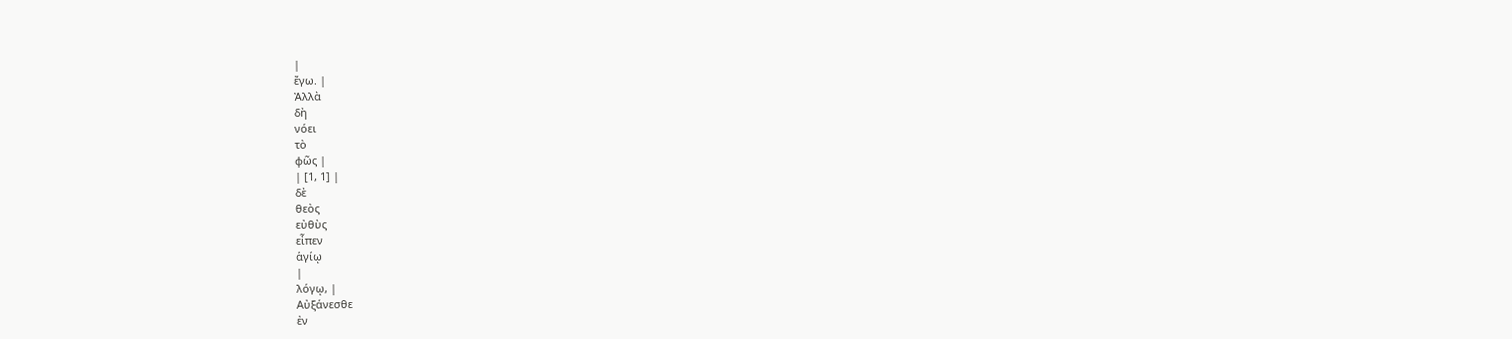|
ἔγω. |
Ἀλλὰ
δὴ
νόει
τὸ
φῶς |
| [1, 1] |
δὲ
θεὸς
εὐθὺς
εἶπεν
ἁγίῳ
|
λόγῳ, |
Αὐξάνεσθε
ἐν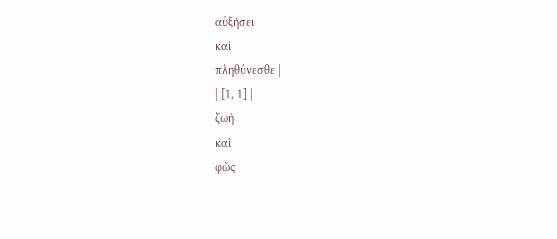αὐξήσει
καὶ
πληθύνεσθε |
| [1, 1] |
ζωὴ
καὶ
φῶς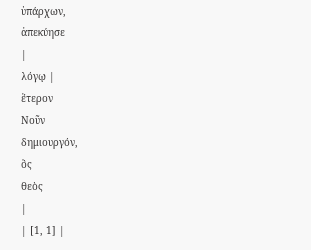ὑπάρχων,
ἀπεκύησε
|
λόγῳ |
ἕτερον
Νοῦν
δημιουργόν,
ὃς
θεὸς
|
| [1, 1] |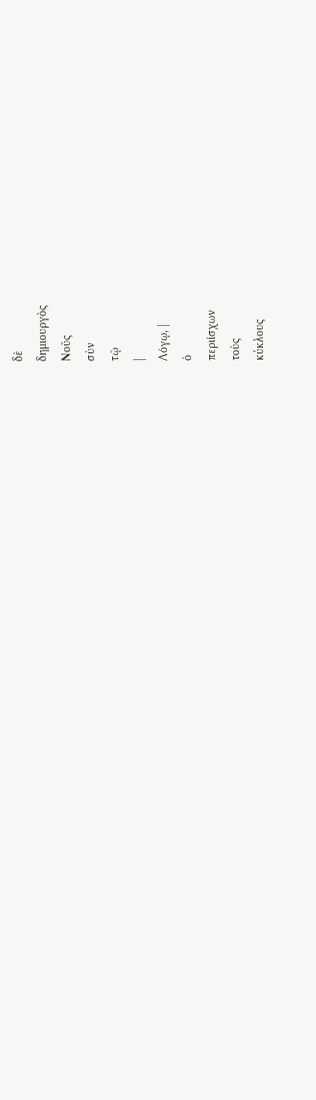δὲ
δημιουργὸς
Νοῦς
σὺν
τῷ
|
Λόγῳ, |
ὁ
περιίσχων
τοὺς
κύκλους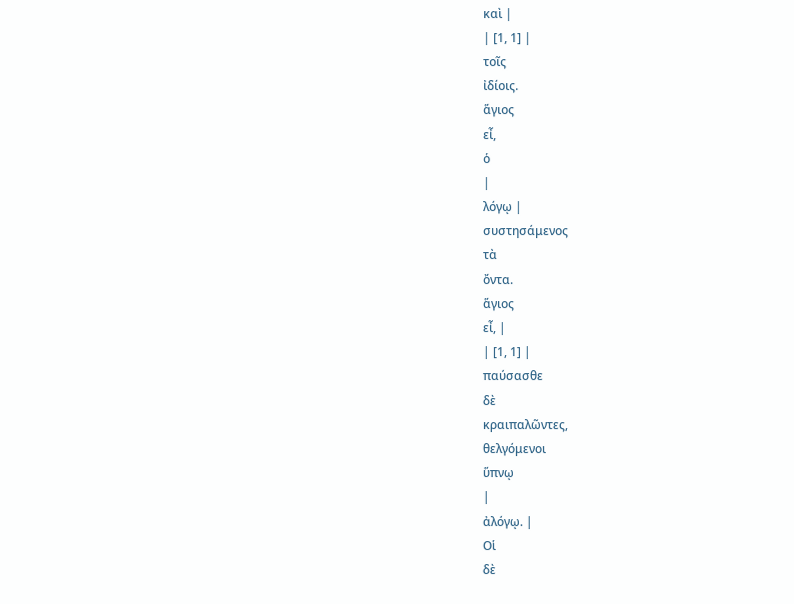καὶ |
| [1, 1] |
τοῖς
ἰδίοις.
ἅγιος
εἶ,
ὁ
|
λόγῳ |
συστησάμενος
τὰ
ὄντα.
ἅγιος
εἶ, |
| [1, 1] |
παύσασθε
δὲ
κραιπαλῶντες,
θελγόμενοι
ὕπνῳ
|
ἀλόγῳ. |
Οἱ
δὲ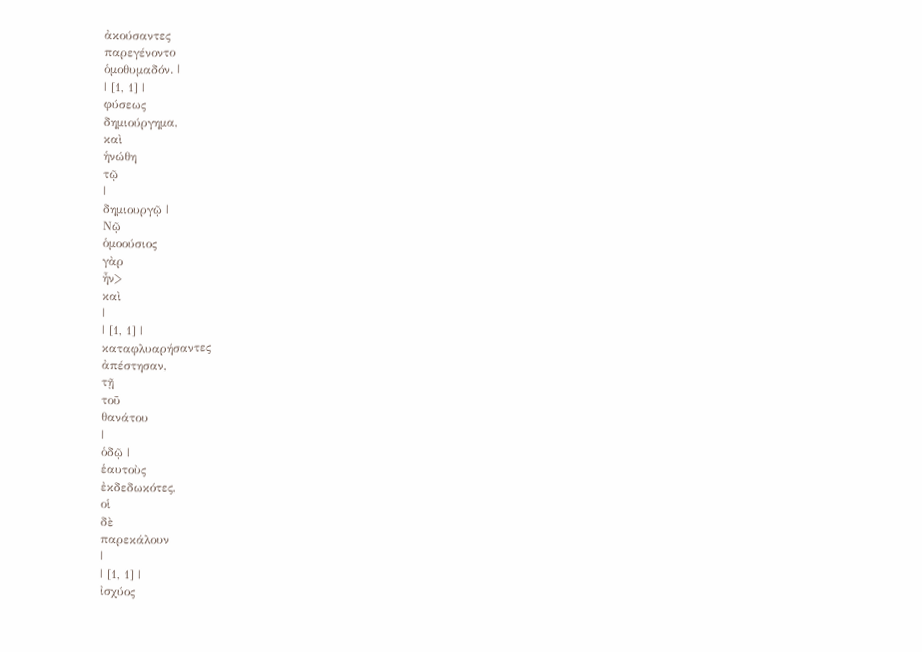ἀκούσαντες
παρεγένοντο
ὁμοθυμαδόν. |
| [1, 1] |
φύσεως
δημιούργημα,
καὶ
ἡνώθη
τῷ
|
δημιουργῷ |
Νῷ
ὁμοούσιος
γὰρ
ἦν>
καὶ
|
| [1, 1] |
καταφλυαρήσαντες
ἀπέστησαν,
τῇ
τοῦ
θανάτου
|
ὁδῷ |
ἑαυτοὺς
ἐκδεδωκότες,
οἱ
δὲ
παρεκάλουν
|
| [1, 1] |
ἰσχύος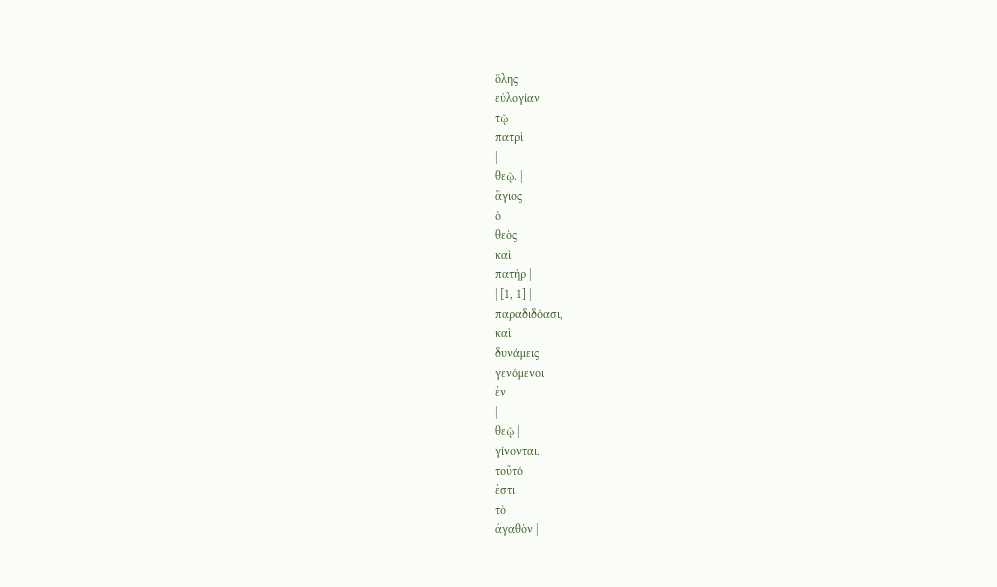ὅλης
εὐλογίαν
τῷ
πατρὶ
|
θεῷ. |
ἅγιος
ὁ
θεὸς
καὶ
πατὴρ |
| [1, 1] |
παραδιδόασι,
καὶ
δυνάμεις
γενόμενοι
ἐν
|
θεῷ |
γίνονται.
τοῦτό
ἐστι
τὸ
ἀγαθὸν |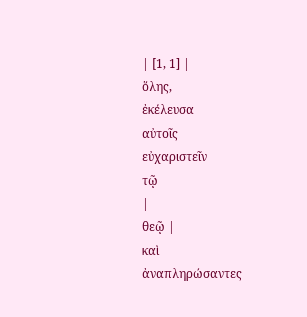| [1, 1] |
ὅλης,
ἐκέλευσα
αὐτοῖς
εὐχαριστεῖν
τῷ
|
θεῷ |
καὶ
ἀναπληρώσαντες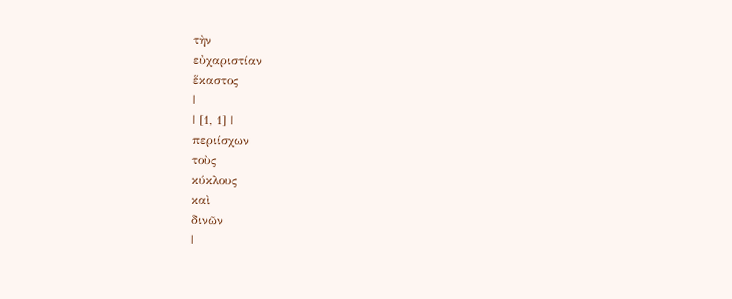τὴν
εὐχαριστίαν
ἕκαστος
|
| [1, 1] |
περιίσχων
τοὺς
κύκλους
καὶ
δινῶν
|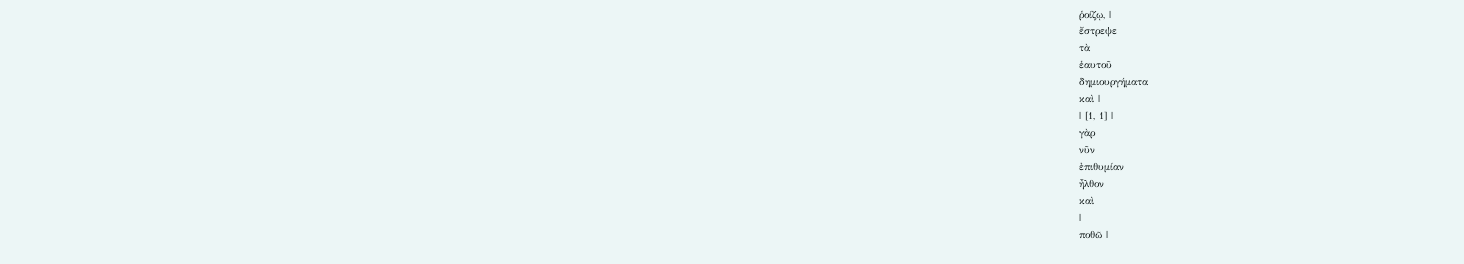ῥοίζῳ, |
ἔστρεψε
τὰ
ἑαυτοῦ
δημιουργήματα
καὶ |
| [1, 1] |
γὰρ
νῦν
ἐπιθυμίαν
ἦλθον
καὶ
|
ποθῶ |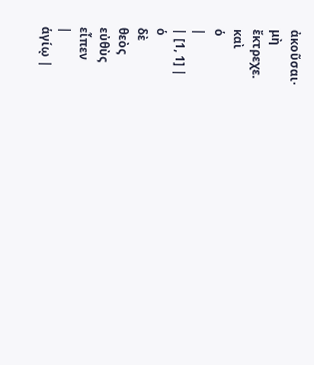ἀκοῦσαι·
μὴ
ἔκτρεχε.
καὶ
ὁ
|
| [1, 1] |
ὁ
δὲ
θεὸς
εὐθὺς
εἶπεν
|
ἁγίῳ |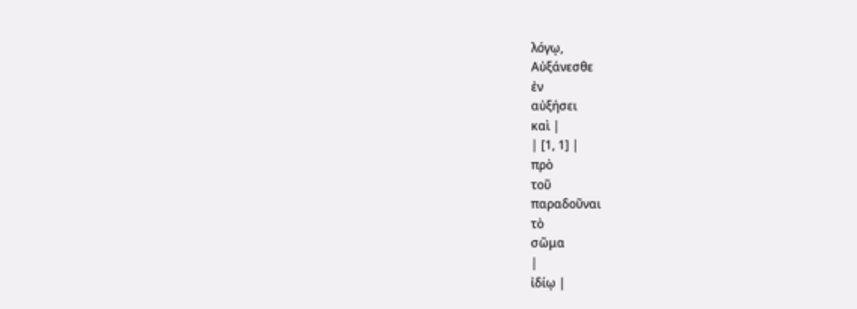λόγῳ,
Αὐξάνεσθε
ἐν
αὐξήσει
καὶ |
| [1, 1] |
πρὸ
τοῦ
παραδοῦναι
τὸ
σῶμα
|
ἰδίῳ |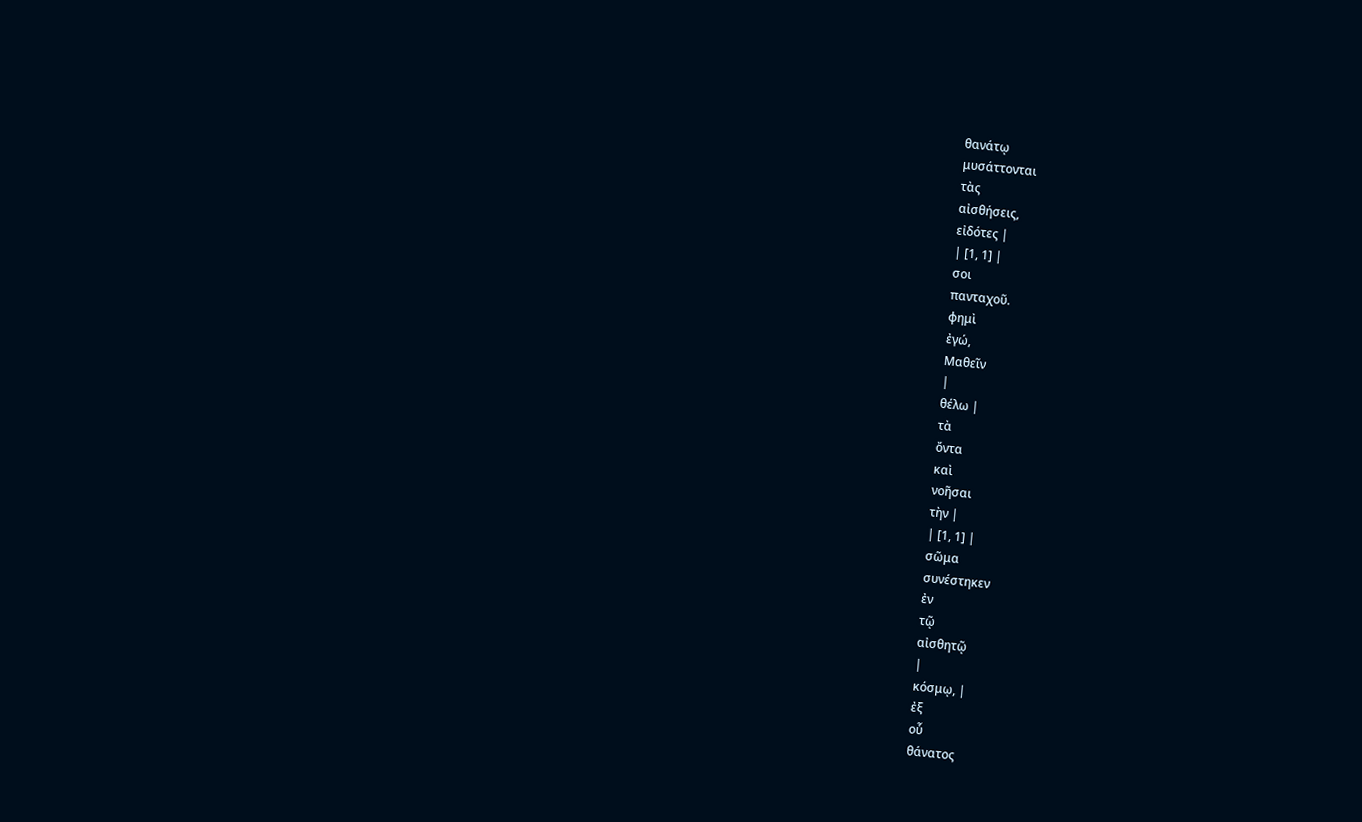θανάτῳ
μυσάττονται
τὰς
αἰσθήσεις,
εἰδότες |
| [1, 1] |
σοι
πανταχοῦ.
φημὶ
ἐγώ,
Μαθεῖν
|
θέλω |
τὰ
ὄντα
καὶ
νοῆσαι
τὴν |
| [1, 1] |
σῶμα
συνέστηκεν
ἐν
τῷ
αἰσθητῷ
|
κόσμῳ, |
ἐξ
οὗ
θάνατος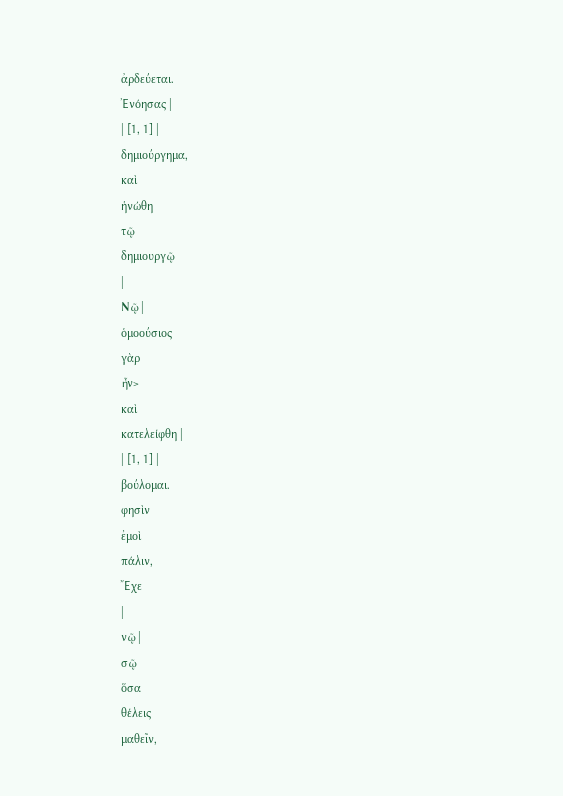ἀρδεύεται.
Ἐνόησας |
| [1, 1] |
δημιούργημα,
καὶ
ἡνώθη
τῷ
δημιουργῷ
|
Νῷ |
ὁμοούσιος
γὰρ
ἦν>
καὶ
κατελείφθη |
| [1, 1] |
βούλομαι.
φησὶν
ἐμοὶ
πάλιν,
Ἔχε
|
νῷ |
σῷ
ὅσα
θέλεις
μαθεῖν,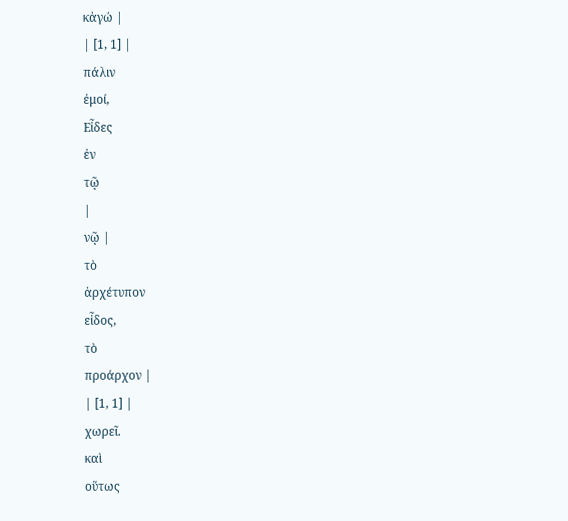κἀγώ |
| [1, 1] |
πάλιν
ἐμοί,
Εἶδες
ἐν
τῷ
|
νῷ |
τὸ
ἀρχέτυπον
εἶδος,
τὸ
προάρχον |
| [1, 1] |
χωρεῖ.
καὶ
οὕτως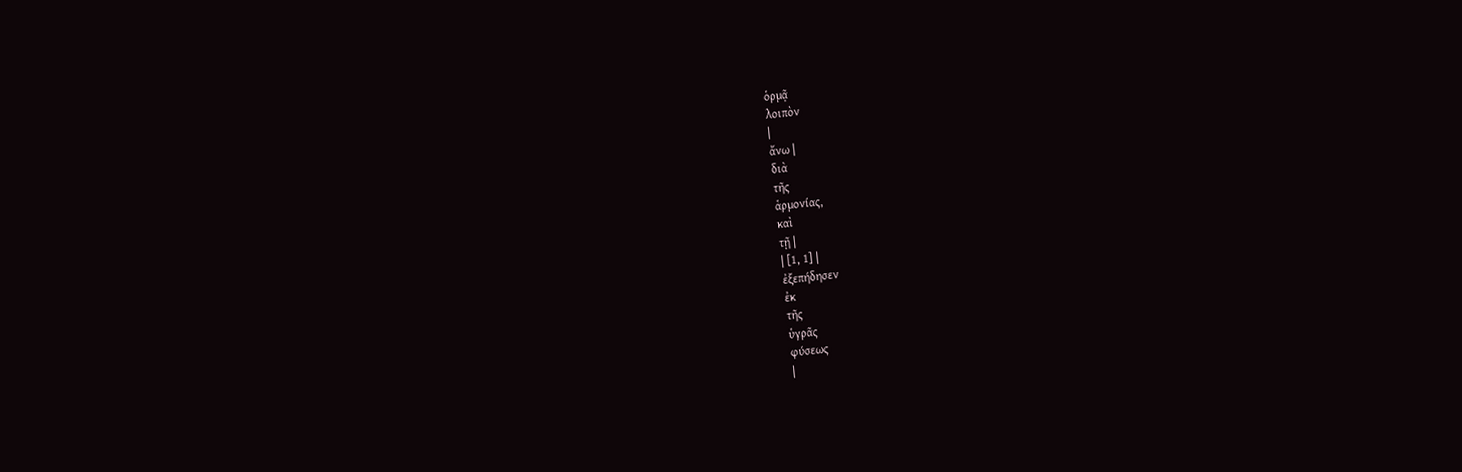ὁρμᾷ
λοιπὸν
|
ἄνω |
διὰ
τῆς
ἁρμονίας,
καὶ
τῇ |
| [1, 1] |
ἐξεπήδησεν
ἐκ
τῆς
ὑγρᾶς
φύσεως
|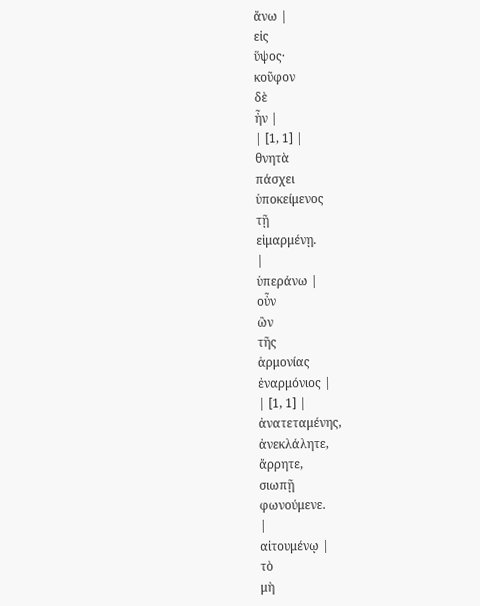ἄνω |
εἰς
ὕψος·
κοῦφον
δὲ
ἦν |
| [1, 1] |
θνητὰ
πάσχει
ὑποκείμενος
τῇ
εἱμαρμένῃ.
|
ὑπεράνω |
οὖν
ὢν
τῆς
ἁρμονίας
ἐναρμόνιος |
| [1, 1] |
ἀνατεταμένης,
ἀνεκλάλητε,
ἄρρητε,
σιωπῇ
φωνούμενε.
|
αἰτουμένῳ |
τὸ
μὴ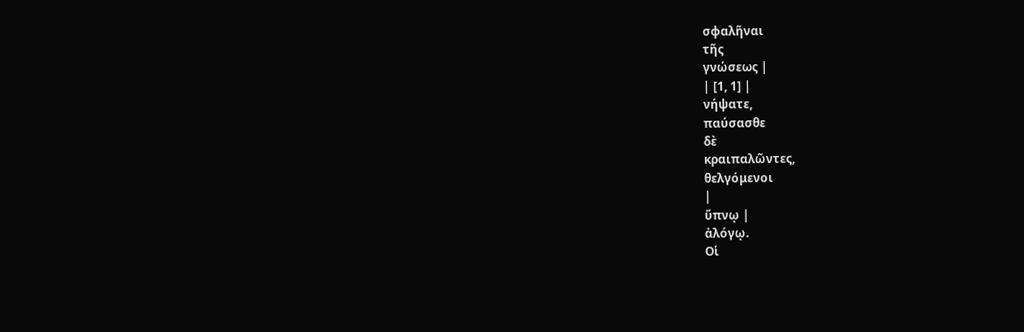σφαλῆναι
τῆς
γνώσεως |
| [1, 1] |
νήψατε,
παύσασθε
δὲ
κραιπαλῶντες,
θελγόμενοι
|
ὕπνῳ |
ἀλόγῳ.
Οἱ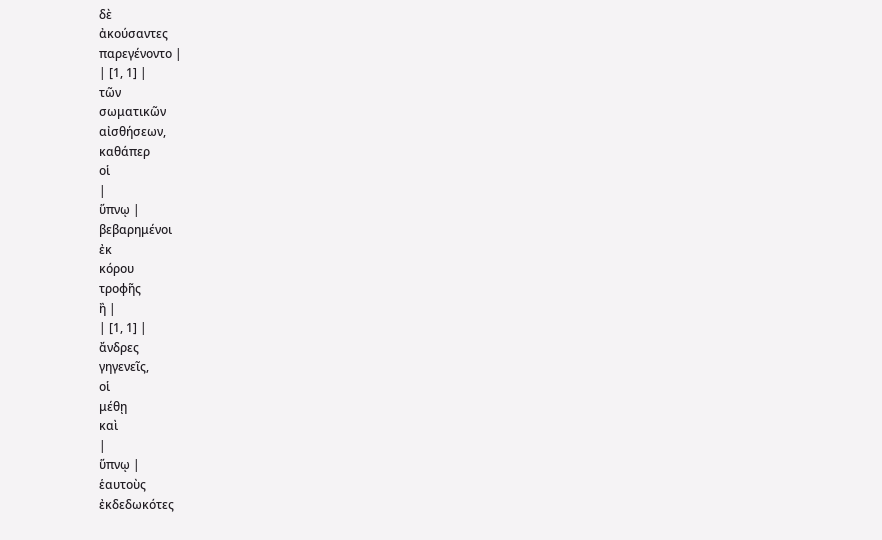δὲ
ἀκούσαντες
παρεγένοντο |
| [1, 1] |
τῶν
σωματικῶν
αἰσθήσεων,
καθάπερ
οἱ
|
ὕπνῳ |
βεβαρημένοι
ἐκ
κόρου
τροφῆς
ἢ |
| [1, 1] |
ἄνδρες
γηγενεῖς,
οἱ
μέθῃ
καὶ
|
ὕπνῳ |
ἑαυτοὺς
ἐκδεδωκότες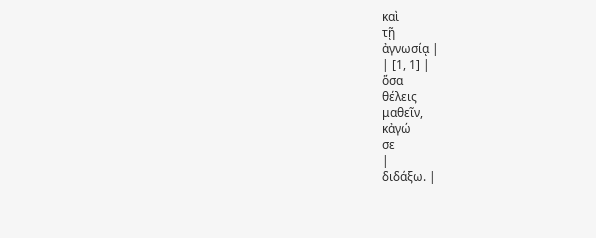καὶ
τῇ
ἀγνωσίᾳ |
| [1, 1] |
ὅσα
θέλεις
μαθεῖν,
κἀγώ
σε
|
διδάξω. |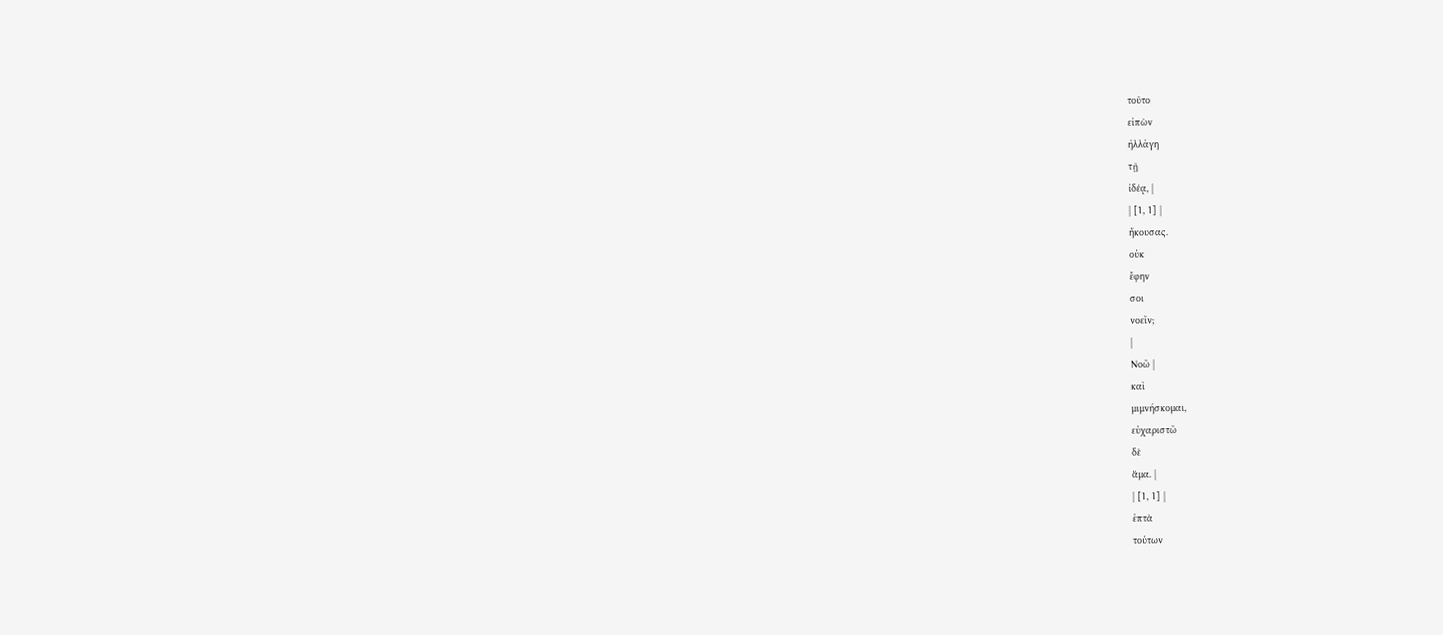τοῦτο
εἰπὼν
ἠλλάγη
τῇ
ἰδέᾳ, |
| [1, 1] |
ἤκουσας.
οὐκ
ἔφην
σοι
νοεῖν;
|
Νοῶ |
καὶ
μιμνήσκομαι,
εὐχαριστῶ
δὲ
ἅμα. |
| [1, 1] |
ἑπτὰ
τούτων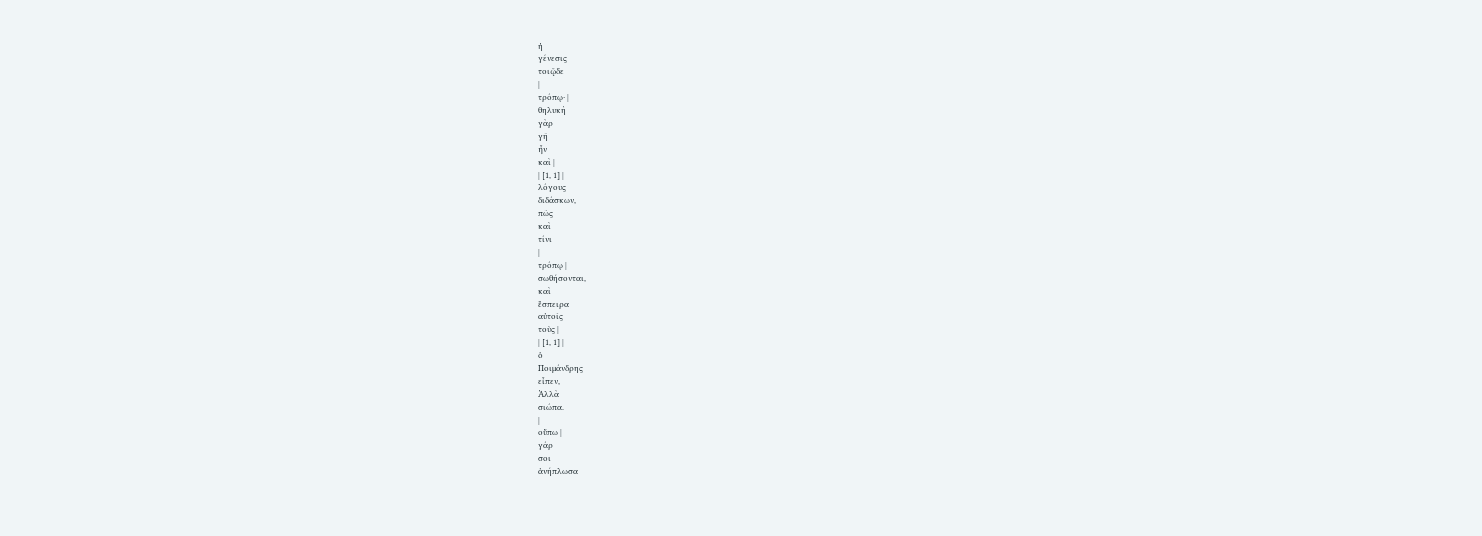ἡ
γένεσις
τοιῷδε
|
τρόπῳ· |
θηλυκὴ
γὰρ
γῆ
ἦν
καὶ |
| [1, 1] |
λόγους
διδάσκων,
πῶς
καὶ
τίνι
|
τρόπῳ |
σωθήσονται,
καὶ
ἔσπειρα
αὐτοῖς
τοὺς |
| [1, 1] |
ὁ
Ποιμάνδρης
εἶπεν,
Ἀλλὰ
σιώπα.
|
οὔπω |
γάρ
σοι
ἀνήπλωσα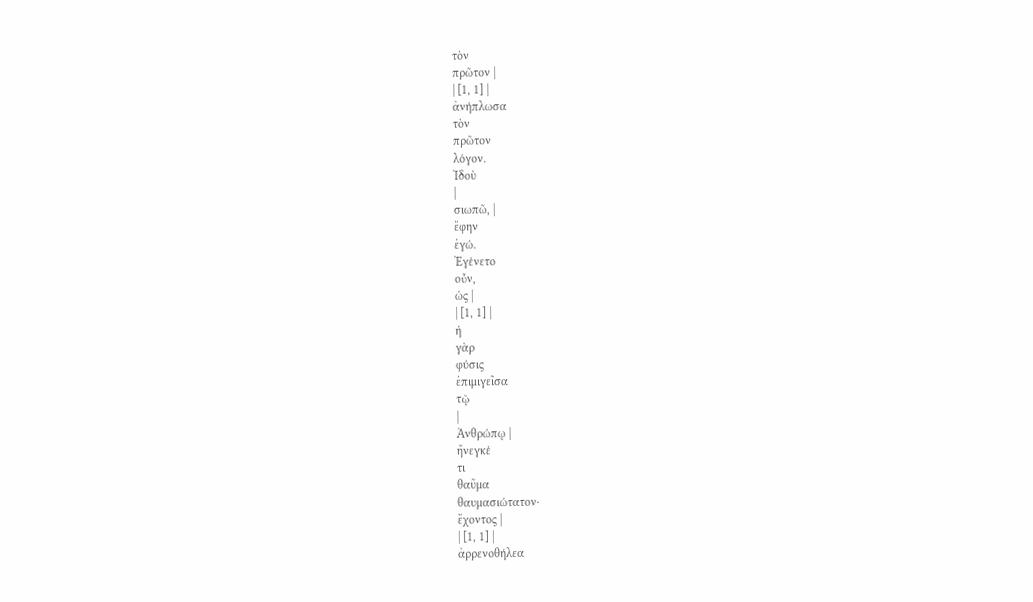τὸν
πρῶτον |
| [1, 1] |
ἀνήπλωσα
τὸν
πρῶτον
λόγον.
Ἰδοὺ
|
σιωπῶ, |
ἔφην
ἐγώ.
Ἐγένετο
οὖν,
ὡς |
| [1, 1] |
ἡ
γὰρ
φύσις
ἐπιμιγεῖσα
τῷ
|
Ἀνθρώπῳ |
ἤνεγκέ
τι
θαῦμα
θαυμασιώτατον·
ἔχοντος |
| [1, 1] |
ἀρρενοθήλεα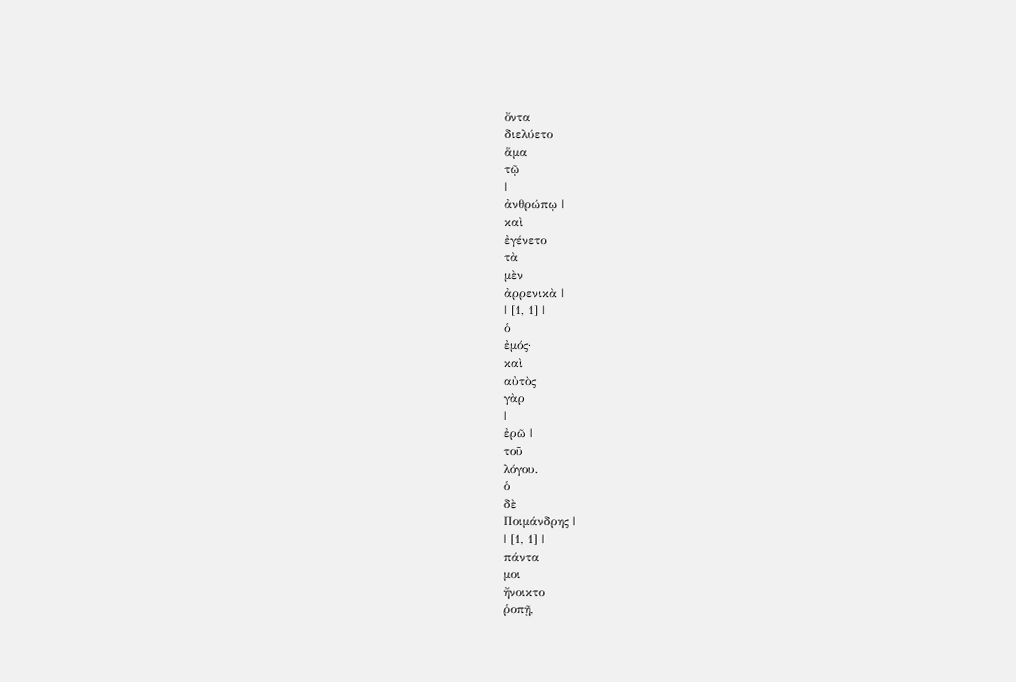ὄντα
διελύετο
ἅμα
τῷ
|
ἀνθρώπῳ |
καὶ
ἐγένετο
τὰ
μὲν
ἀρρενικὰ |
| [1, 1] |
ὁ
ἐμός·
καὶ
αὐτὸς
γὰρ
|
ἐρῶ |
τοῦ
λόγου.
ὁ
δὲ
Ποιμάνδρης |
| [1, 1] |
πάντα
μοι
ἤνοικτο
ῥοπῇ,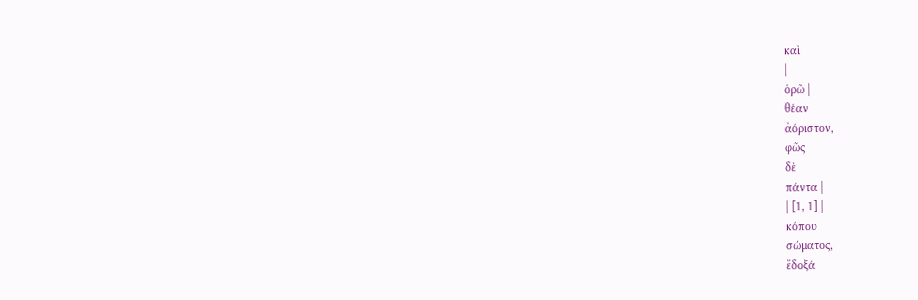καὶ
|
ὁρῶ |
θέαν
ἀόριστον,
φῶς
δὲ
πάντα |
| [1, 1] |
κόπου
σώματος,
ἔδοξά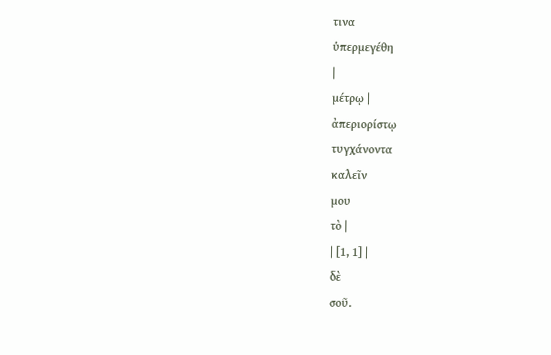τινα
ὑπερμεγέθη
|
μέτρῳ |
ἀπεριορίστῳ
τυγχάνοντα
καλεῖν
μου
τὸ |
| [1, 1] |
δὲ
σοῦ.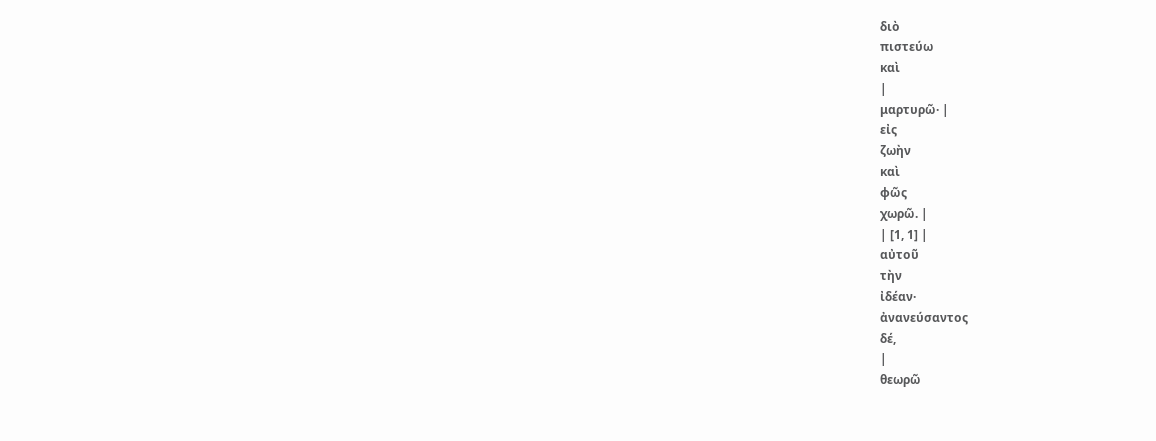διὸ
πιστεύω
καὶ
|
μαρτυρῶ· |
εἰς
ζωὴν
καὶ
φῶς
χωρῶ. |
| [1, 1] |
αὐτοῦ
τὴν
ἰδέαν·
ἀνανεύσαντος
δέ,
|
θεωρῶ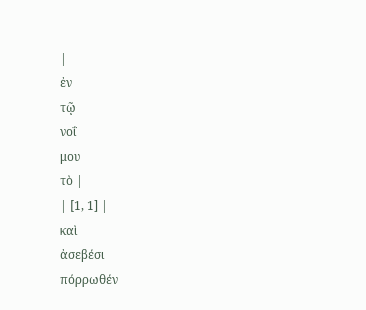|
ἐν
τῷ
νοΐ
μου
τὸ |
| [1, 1] |
καὶ
ἀσεβέσι
πόρρωθέν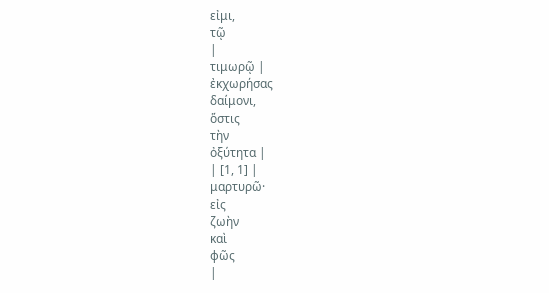εἰμι,
τῷ
|
τιμωρῷ |
ἐκχωρήσας
δαίμονι,
ὅστις
τὴν
ὀξύτητα |
| [1, 1] |
μαρτυρῶ·
εἰς
ζωὴν
καὶ
φῶς
|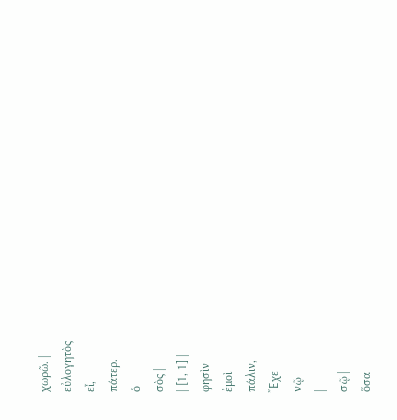χωρῶ. |
εὐλογητὸς
εἶ,
πάτερ.
ὁ
σὸς |
| [1, 1] |
φησὶν
ἐμοὶ
πάλιν,
Ἔχε
νῷ
|
σῷ |
ὅσα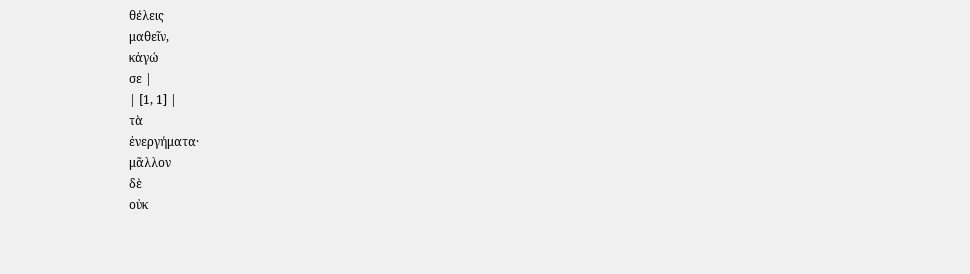θέλεις
μαθεῖν,
κἀγώ
σε |
| [1, 1] |
τὰ
ἐνεργήματα·
μᾶλλον
δὲ
οὐκ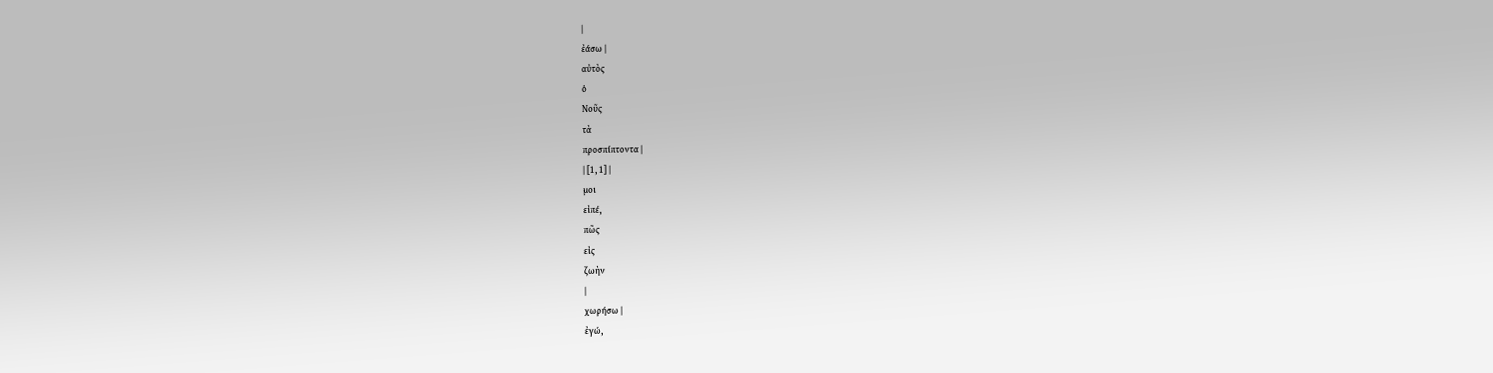|
ἐάσω |
αὐτὸς
ὁ
Νοῦς
τὰ
προσπίπτοντα |
| [1, 1] |
μοι
εἰπέ,
πῶς
εἰς
ζωὴν
|
χωρήσω |
ἐγώ,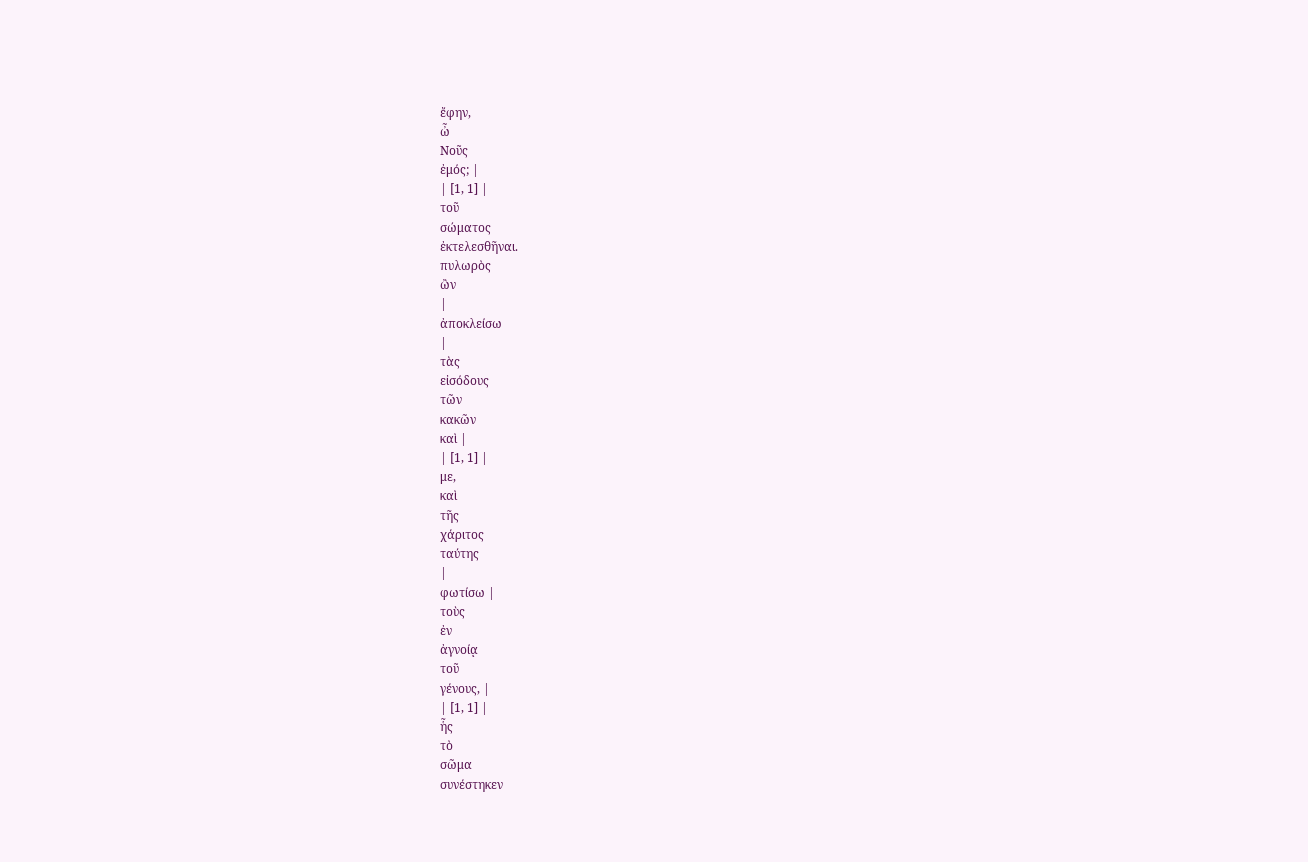ἔφην,
ὦ
Νοῦς
ἐμός; |
| [1, 1] |
τοῦ
σώματος
ἐκτελεσθῆναι.
πυλωρὸς
ὢν
|
ἀποκλείσω
|
τὰς
εἰσόδους
τῶν
κακῶν
καὶ |
| [1, 1] |
με,
καὶ
τῆς
χάριτος
ταύτης
|
φωτίσω |
τοὺς
ἐν
ἀγνοίᾳ
τοῦ
γένους, |
| [1, 1] |
ἧς
τὸ
σῶμα
συνέστηκεν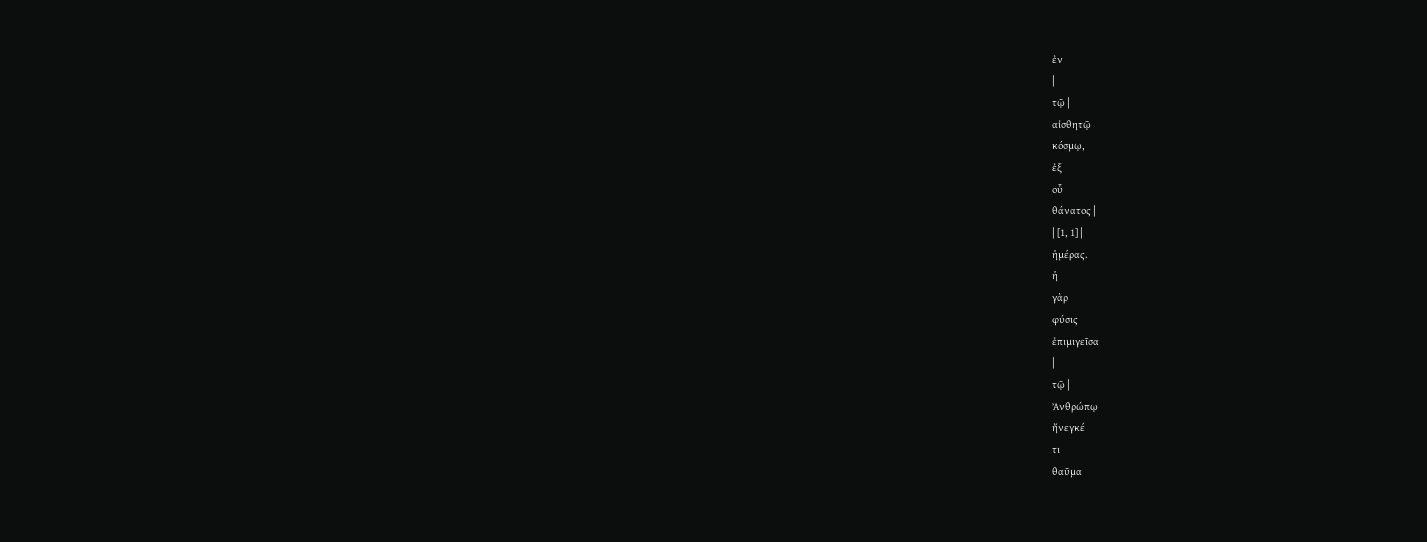ἐν
|
τῷ |
αἰσθητῷ
κόσμῳ,
ἐξ
οὗ
θάνατος |
| [1, 1] |
ἡμέρας.
ἡ
γὰρ
φύσις
ἐπιμιγεῖσα
|
τῷ |
Ἀνθρώπῳ
ἤνεγκέ
τι
θαῦμα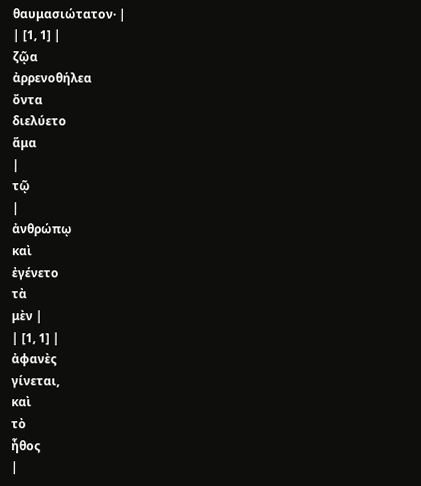θαυμασιώτατον· |
| [1, 1] |
ζῷα
ἀρρενοθήλεα
ὄντα
διελύετο
ἅμα
|
τῷ
|
ἀνθρώπῳ
καὶ
ἐγένετο
τὰ
μὲν |
| [1, 1] |
ἀφανὲς
γίνεται,
καὶ
τὸ
ἦθος
|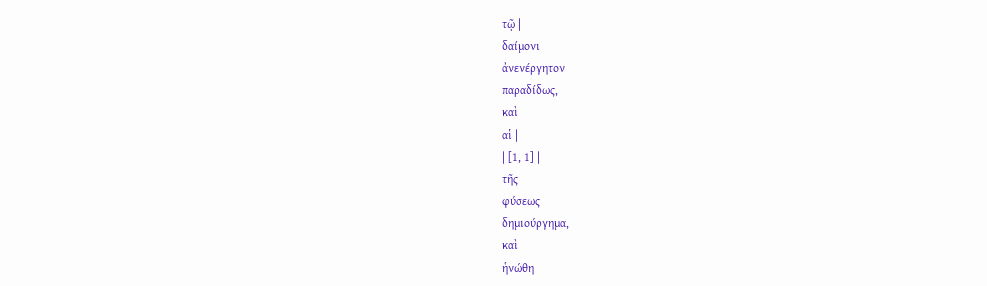τῷ |
δαίμονι
ἀνενέργητον
παραδίδως,
καὶ
αἱ |
| [1, 1] |
τῆς
φύσεως
δημιούργημα,
καὶ
ἡνώθη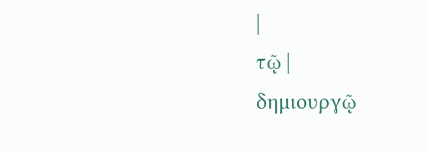|
τῷ |
δημιουργῷ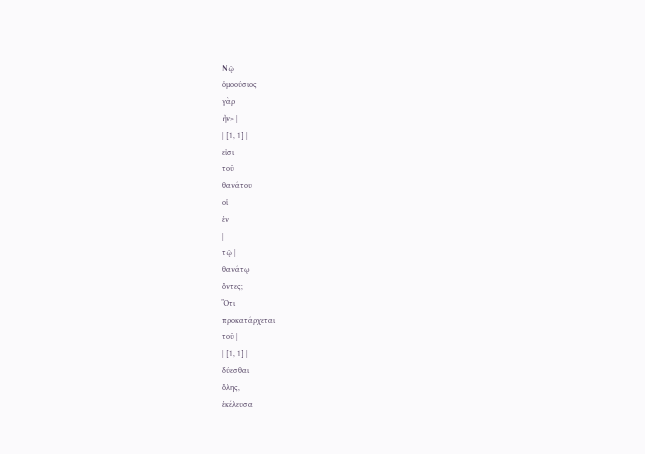Νῷ
ὁμοούσιος
γὰρ
ἦν> |
| [1, 1] |
εἰσι
τοῦ
θανάτου
οἱ
ἐν
|
τῷ |
θανάτῳ
ὄντες;
Ὅτι
προκατάρχεται
τοῦ |
| [1, 1] |
δύεσθαι
ὅλης,
ἐκέλευσα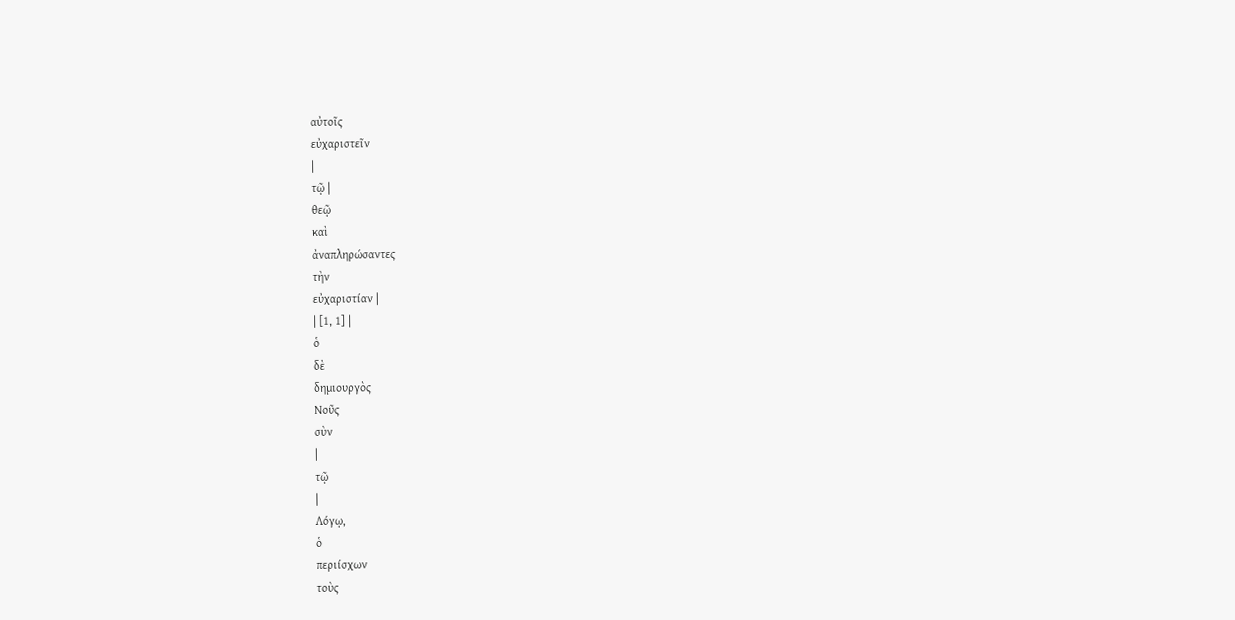αὐτοῖς
εὐχαριστεῖν
|
τῷ |
θεῷ
καὶ
ἀναπληρώσαντες
τὴν
εὐχαριστίαν |
| [1, 1] |
ὁ
δὲ
δημιουργὸς
Νοῦς
σὺν
|
τῷ
|
Λόγῳ,
ὁ
περιίσχων
τοὺς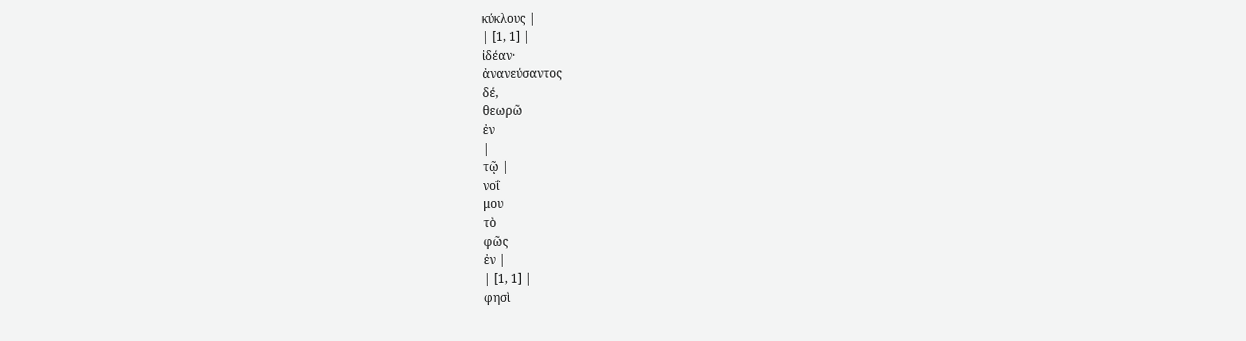κύκλους |
| [1, 1] |
ἰδέαν·
ἀνανεύσαντος
δέ,
θεωρῶ
ἐν
|
τῷ |
νοΐ
μου
τὸ
φῶς
ἐν |
| [1, 1] |
φησὶ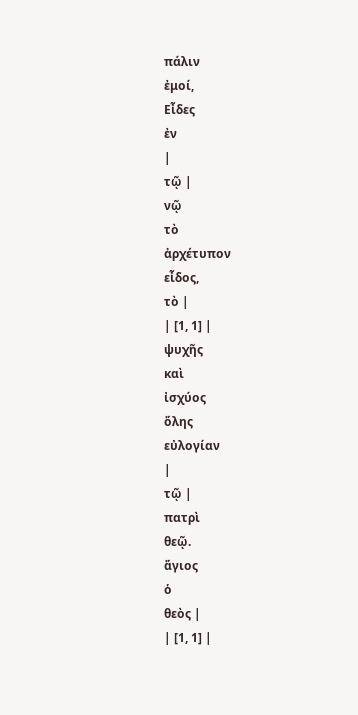πάλιν
ἐμοί,
Εἶδες
ἐν
|
τῷ |
νῷ
τὸ
ἀρχέτυπον
εἶδος,
τὸ |
| [1, 1] |
ψυχῆς
καὶ
ἰσχύος
ὅλης
εὐλογίαν
|
τῷ |
πατρὶ
θεῷ.
ἅγιος
ὁ
θεὸς |
| [1, 1] |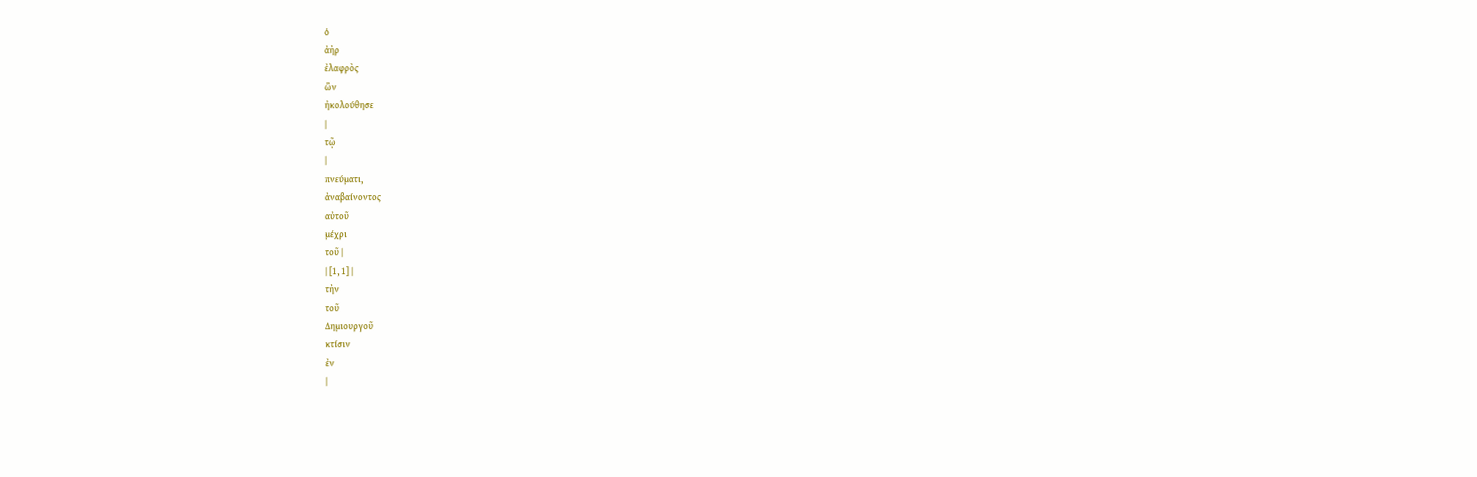ὁ
ἀὴρ
ἐλαφρὸς
ὢν
ἠκολούθησε
|
τῷ
|
πνεύματι,
ἀναβαίνοντος
αὐτοῦ
μέχρι
τοῦ |
| [1, 1] |
τὴν
τοῦ
Δημιουργοῦ
κτίσιν
ἐν
|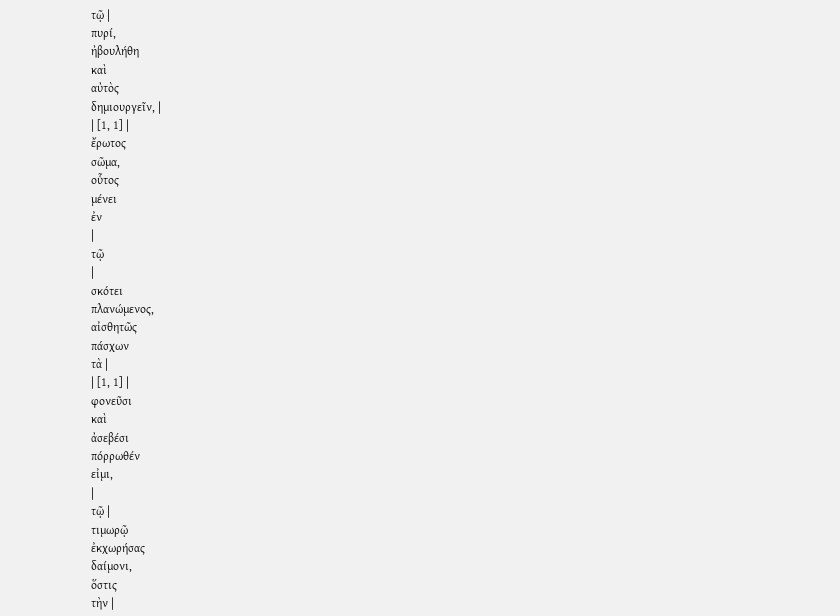τῷ |
πυρί,
ἠβουλήθη
καὶ
αὐτὸς
δημιουργεῖν, |
| [1, 1] |
ἔρωτος
σῶμα,
οὗτος
μένει
ἐν
|
τῷ
|
σκότει
πλανώμενος,
αἰσθητῶς
πάσχων
τὰ |
| [1, 1] |
φονεῦσι
καὶ
ἀσεβέσι
πόρρωθέν
εἰμι,
|
τῷ |
τιμωρῷ
ἐκχωρήσας
δαίμονι,
ὅστις
τὴν |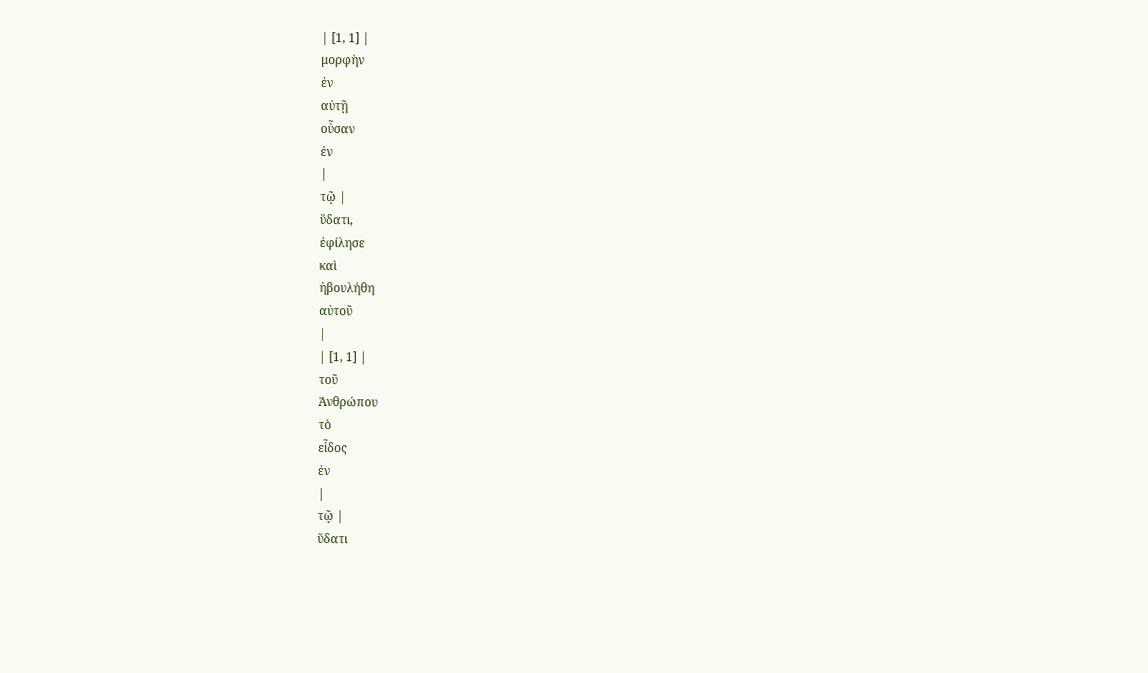| [1, 1] |
μορφὴν
ἐν
αὐτῇ
οὖσαν
ἐν
|
τῷ |
ὕδατι,
ἐφίλησε
καὶ
ἠβουλήθη
αὐτοῦ
|
| [1, 1] |
τοῦ
Ἀνθρώπου
τὸ
εἶδος
ἐν
|
τῷ |
ὕδατι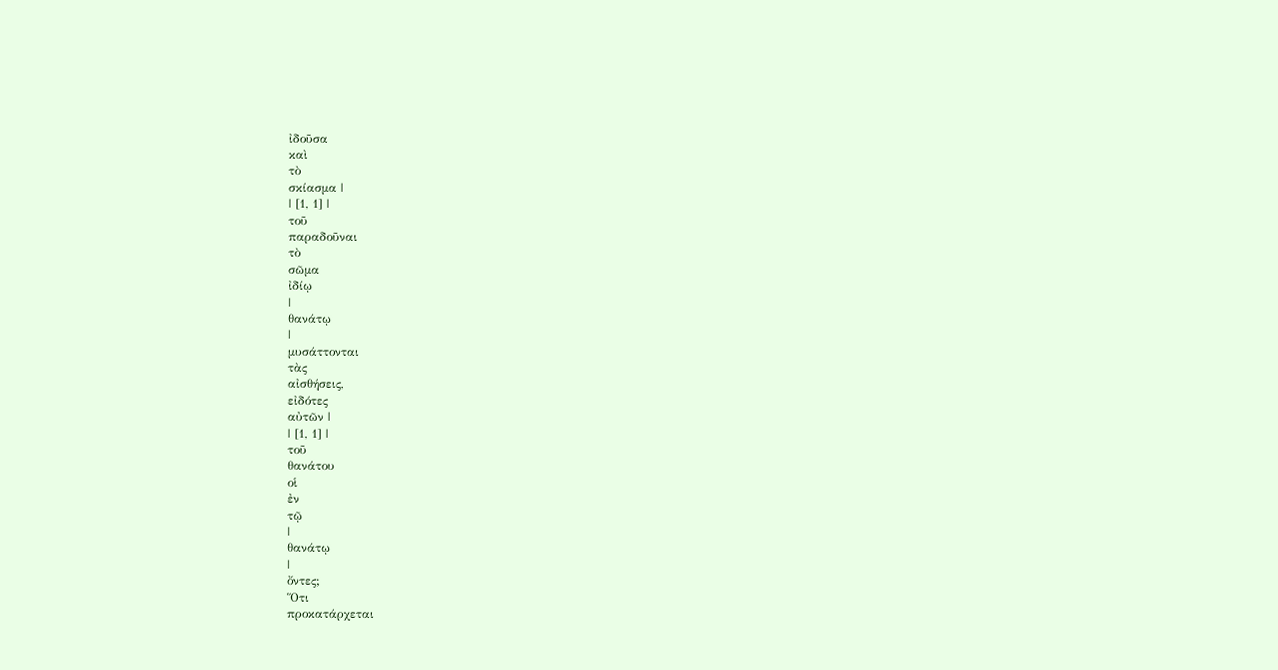ἰδοῦσα
καὶ
τὸ
σκίασμα |
| [1, 1] |
τοῦ
παραδοῦναι
τὸ
σῶμα
ἰδίῳ
|
θανάτῳ
|
μυσάττονται
τὰς
αἰσθήσεις,
εἰδότες
αὐτῶν |
| [1, 1] |
τοῦ
θανάτου
οἱ
ἐν
τῷ
|
θανάτῳ
|
ὄντες;
Ὅτι
προκατάρχεται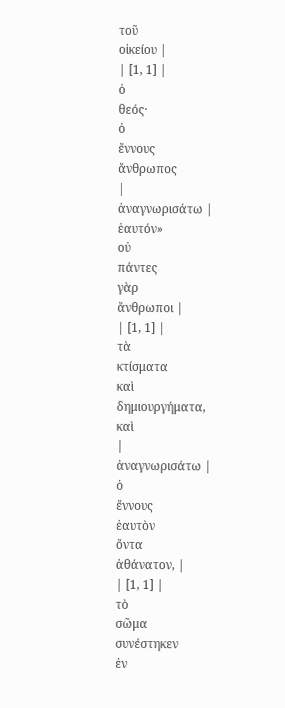τοῦ
οἰκείου |
| [1, 1] |
ὁ
θεός·
ὁ
ἔννους
ἄνθρωπος
|
ἀναγνωρισάτω |
ἑαυτόν»
οὐ
πάντες
γὰρ
ἄνθρωποι |
| [1, 1] |
τὰ
κτίσματα
καὶ
δημιουργήματα,
καὶ
|
ἀναγνωρισάτω |
ὁ
ἔννους
ἑαυτὸν
ὄντα
ἀθάνατον, |
| [1, 1] |
τὸ
σῶμα
συνέστηκεν
ἐν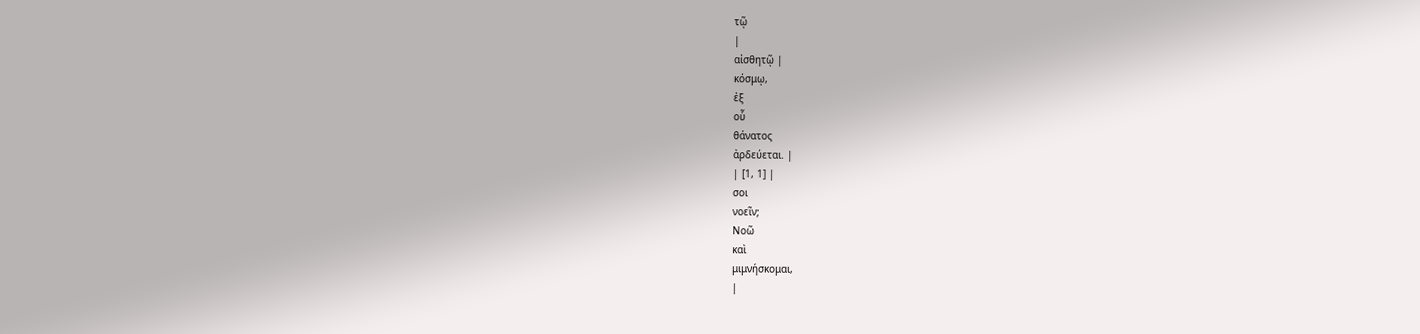τῷ
|
αἰσθητῷ |
κόσμῳ,
ἐξ
οὗ
θάνατος
ἀρδεύεται. |
| [1, 1] |
σοι
νοεῖν;
Νοῶ
καὶ
μιμνήσκομαι,
|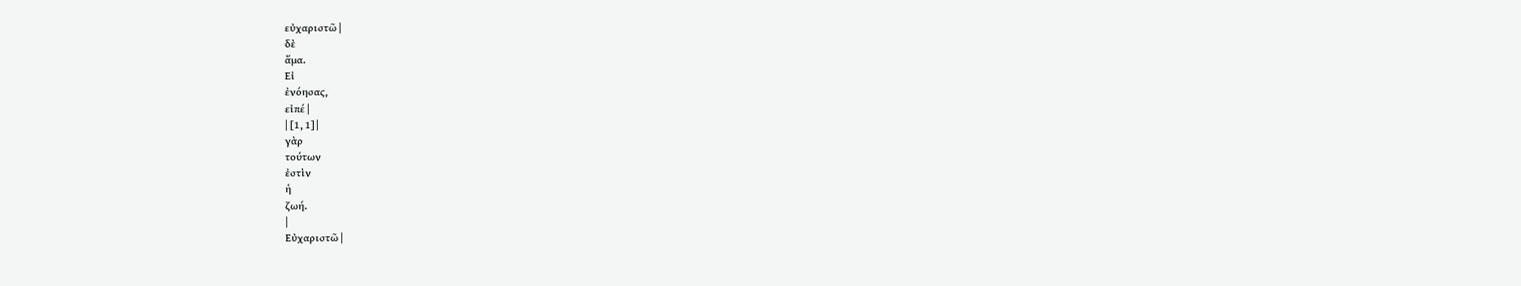εὐχαριστῶ |
δὲ
ἅμα.
Εἰ
ἐνόησας,
εἰπέ |
| [1, 1] |
γὰρ
τούτων
ἐστὶν
ἡ
ζωή.
|
Εὐχαριστῶ |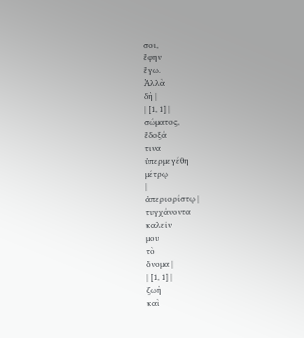σοι,
ἔφην
ἔγω.
Ἀλλὰ
δὴ |
| [1, 1] |
σώματος,
ἔδοξά
τινα
ὑπερμεγέθη
μέτρῳ
|
ἀπεριορίστῳ |
τυγχάνοντα
καλεῖν
μου
τὸ
ὄνομα |
| [1, 1] |
ζωὴ
καὶ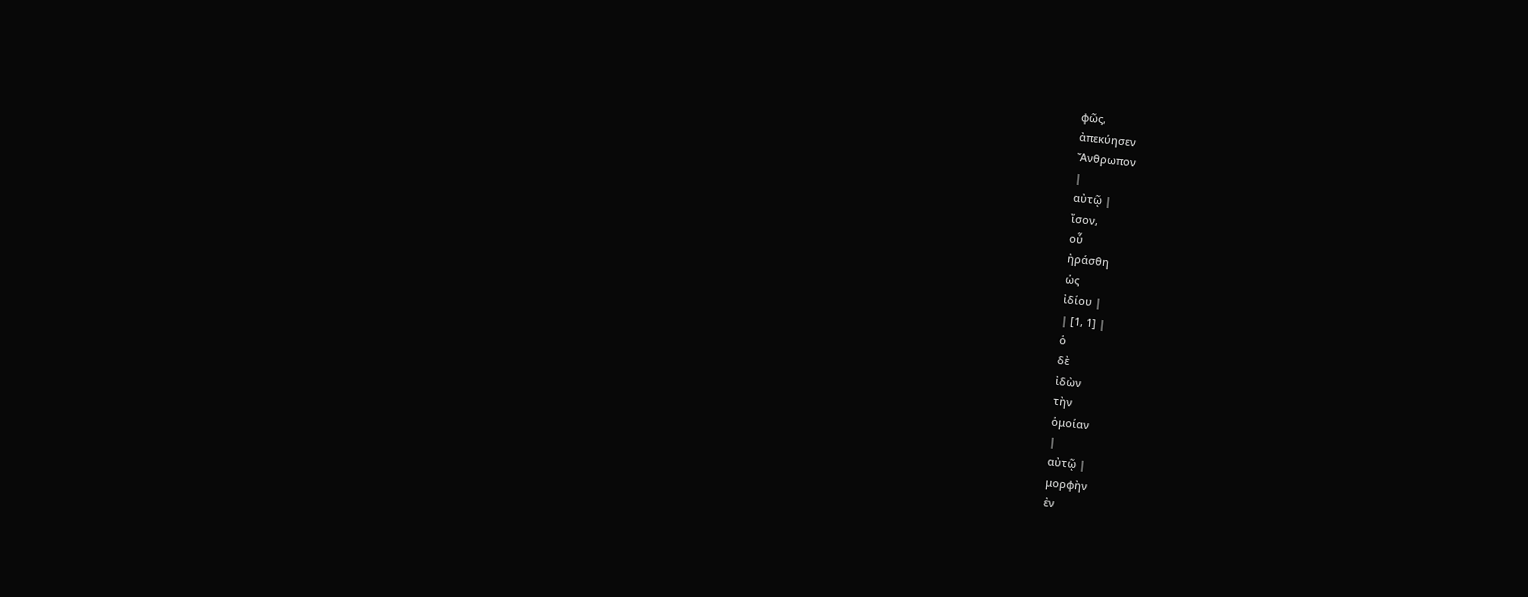φῶς,
ἀπεκύησεν
Ἄνθρωπον
|
αὐτῷ |
ἴσον,
οὗ
ἠράσθη
ὡς
ἰδίου |
| [1, 1] |
ὁ
δὲ
ἰδὼν
τὴν
ὁμοίαν
|
αὐτῷ |
μορφὴν
ἐν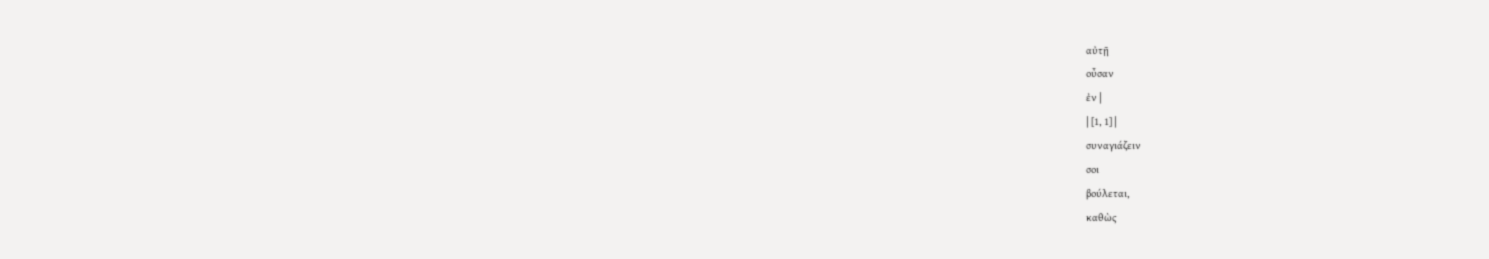αὐτῇ
οὖσαν
ἐν |
| [1, 1] |
συναγιάζειν
σοι
βούλεται,
καθὼς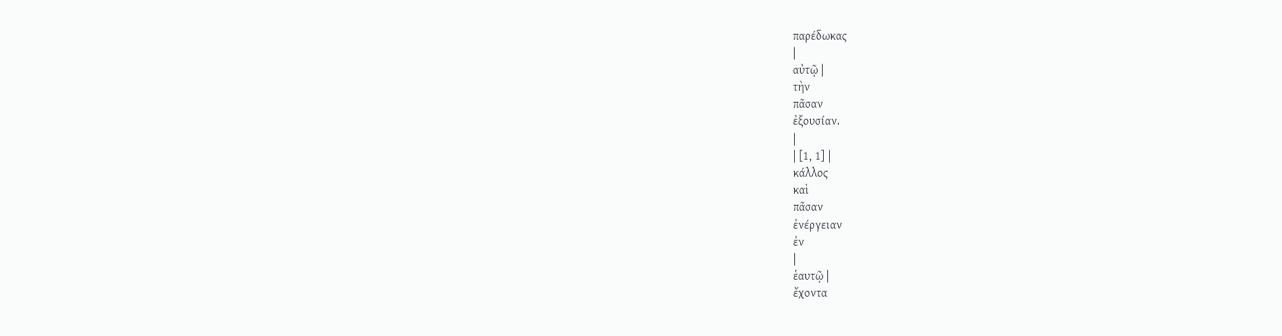παρέδωκας
|
αὐτῷ |
τὴν
πᾶσαν
ἐξουσίαν.
|
| [1, 1] |
κάλλος
καὶ
πᾶσαν
ἐνέργειαν
ἐν
|
ἑαυτῷ |
ἔχοντα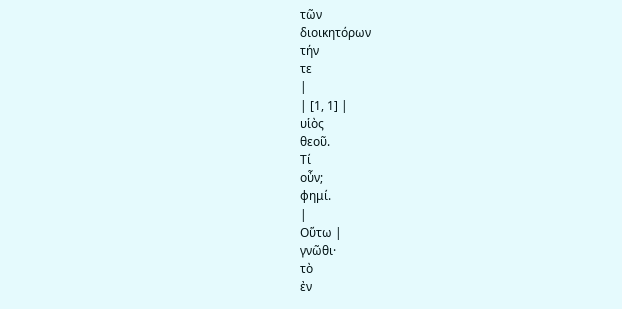τῶν
διοικητόρων
τήν
τε
|
| [1, 1] |
υἱὸς
θεοῦ.
Τί
οὖν;
φημί.
|
Οὕτω |
γνῶθι·
τὸ
ἐν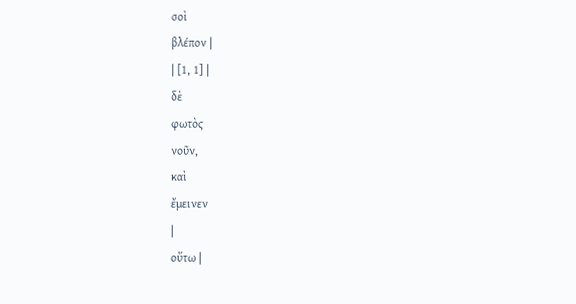σοὶ
βλέπον |
| [1, 1] |
δὲ
φωτὸς
νοῦν,
καὶ
ἔμεινεν
|
οὕτω |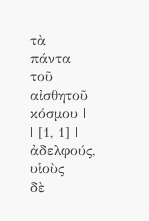τὰ
πάντα
τοῦ
αἰσθητοῦ
κόσμου |
| [1, 1] |
ἀδελφούς,
υἱοὺς
δὲ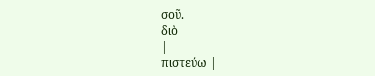σοῦ.
διὸ
|
πιστεύω |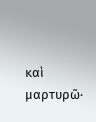καὶ
μαρτυρῶ·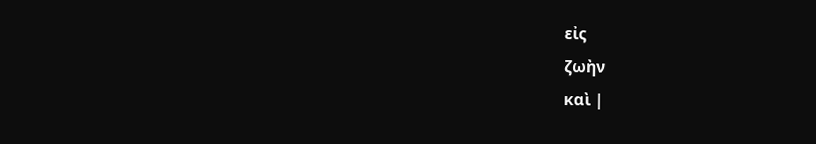εἰς
ζωὴν
καὶ |